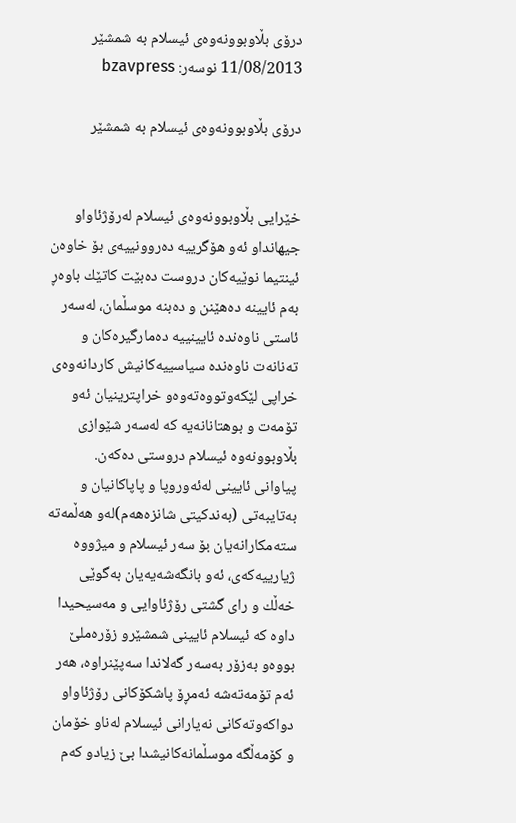درۆی بڵاوبوونه‌وه‌ی ئیسلام به‌ شمشێر
11/08/2013 نوسەر: bzavpress

درۆی بڵاوبوونه‌وه‌ی ئیسلام به‌ شمشێر


خێرایی‌ بڵاوبوونه‌وه‌ی‌ ئیسلام له‌رۆژئاواو جیهانداو ئه‌و هۆگرییه‌ ده‌روونییه‌ی‌ بۆ خاوه‌ن ئینتیما نوێیه‌كان دروست ده‌بێت كاتێك باوه‌ڕ به‌م ئایینه‌ ده‌هێنن و ده‌بنه‌ موسڵمان، له‌سه‌ر ئاستی‌ ناوه‌نده‌ ئایینییه‌ ده‌مارگیره‌كان و ته‌نانه‌ت ناوه‌نده‌ سیاسییه‌كانیش كاردانه‌وه‌ی‌ خراپی‌ لێكه‌وتووه‌ته‌وه‌و خراپترینیان ئه‌و تۆمه‌ت و بوهتانانه‌یه‌ كه‌ له‌سه‌ر شێوازی‌ بڵاوبوونه‌وه‌ ئیسلام دروستی‌ ده‌كه‌ن.
پیاوانی‌ ئایینی‌ له‌ئه‌وروپا و پاپاكانیان و به‌تایبه‌تی‌ (به‌ندكیتی‌ شانزه‌هه‌م)له‌و هه‌ڵمه‌ته‌ سته‌مكارانه‌یان بۆ سه‌ر ئیسلام و میژووه‌ ژیارییه‌كه‌ی‌، ئه‌و بانگه‌شه‌یه‌یان به‌گوێی‌ خه‌ڵك و رای‌ گشتی‌ رۆژئاوایی‌ و مه‌سیحیدا داوه‌ كه‌ ئیسلام ئایینی‌ شمشێرو زۆره‌ملێ‌ بووه‌و به‌زۆر به‌سه‌ر گه‌لاندا سه‌پێنراوه‌، هه‌ر ئه‌م تۆمه‌ته‌شه‌ ئه‌مڕۆ پاشكۆكانی‌ رۆژئاواو دواكه‌وته‌كانی‌ نه‌یارانی‌ ئیسلام له‌ناو خۆمان و كۆمه‌ڵگه‌ موسڵمانه‌كانیشدا بێ‌ زیادو كه‌م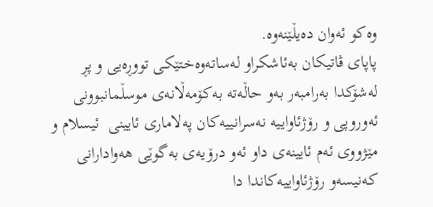وه‌كو ئه‌وان ده‌یڵێنه‌وه‌.
پاپای‌ ڤاتیكان به‌ئاشكراو له‌ساته‌وه‌ختێكی‌ تووڕه‌یی‌ و پڕ له‌شۆكدا به‌رامبه‌ر به‌و حاڵه‌ته‌ به‌كۆمه‌ڵانه‌ی‌ موسڵمانبوونی‌ ئه‌وروپی‌ و رۆژئاواییه‌ نه‌سرانییه‌كان په‌لاماری‌ ئایینی‌  ئیسلام و مێژووی‌ ئه‌م ئایینه‌ی‌ داو ئه‌و درۆیه‌ی‌ به‌گوێی‌ هه‌وادارانی‌ كه‌نیسه‌و رۆژئاواییه‌كاندا دا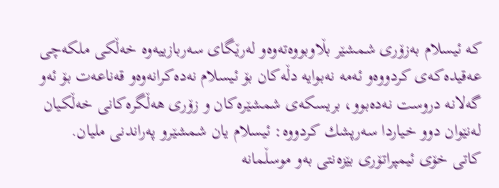كه‌ ئیسلام به‌زۆری‌ شمشێر بڵاوبووه‌ته‌وه‌و له‌رێگای‌ سه‌ربازییه‌وه‌ خه‌ڵكی‌ ملكه‌چی‌ عه‌قیده‌كه‌ی‌ كردووه‌و ئه‌مه‌ نه‌بوایه‌ دڵه‌كان بۆ ئیسلام نه‌ده‌كرانه‌وه‌و قه‌ناعه‌ت بۆ ئه‌و گه‌لانه‌ دروست نه‌ده‌بوو، بریسكه‌ی‌ شمشێره‌كان و زۆری‌ هه‌ڵگره‌كانی‌ خه‌ڵكیان له‌نێوان دوو خیاردا سه‌رپشك كردووه‌: ئیسلام یان شمشێرو په‌راندنی‌ ملیان.
كاتی‌ خۆی‌ ئیمپراتۆری‌ بێزه‌نتی‌ به‌و موسڵمانه‌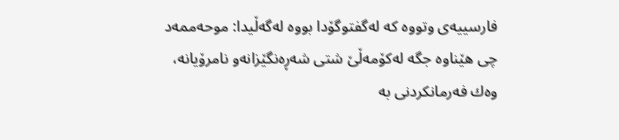فارسییه‌ی‌ وتووه‌ كه‌ له‌گفتوگۆدا بووه‌ له‌گه‌ڵیدا: موحه‌ممه‌د چی‌ هێناوه‌ جگه‌ له‌كۆمه‌ڵێ‌ شتی‌ شه‌ڕه‌نگێزانه‌و نامرۆیانه‌، وه‌ك فه‌رمانكردنی‌ به‌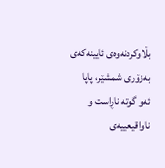بڵاوكردنه‌وه‌ی‌ ئایینه‌كه‌ی‌ به‌زۆری‌ شمشێر، پاپا ئه‌و گوته‌ ناڕاست و ناواقیعییه‌ی‌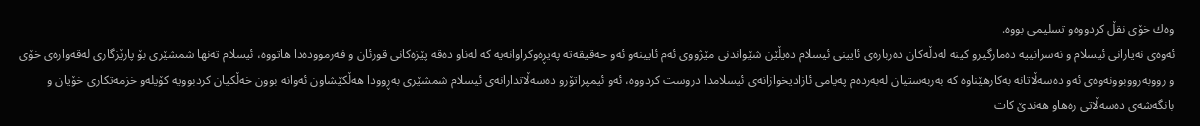وه‌ك خۆی‌ نقڵ كردووه‌و تسلیمی‌ بووه‌.
ئه‌وه‌ی‌ نه‌یارانی‌ ئیسلام و نه‌سرانییه‌ ده‌مارگیرو كینه‌ له‌دڵه‌كان ده‌رباره‌ی‌ ئایینی‌ ئیسلام ده‌یڵێن شێواندنی‌ مێژووی‌ ئه‌م ئایینه‌و ئه‌و حه‌قیقه‌ته‌ په‌یڕه‌وكراوانه‌یه‌ كه‌ له‌ناو ده‌قه‌ پێزه‌كانی‌ قورئان و فه‌رمووده‌دا هاتووه‌، ئیسلام ته‌نها شمشێری‌ بۆ پارێزگاری‌ له‌قه‌واره‌ی‌ خۆی‌ و رووبه‌رووبوونه‌وه‌ی‌ ئه‌و ده‌سه‌ڵاتانه‌ به‌كارهێناوه‌ كه‌ به‌ربه‌ستیان له‌به‌رده‌م په‌یامی‌ ئازادیخوازانه‌ی‌ ئیسلامدا دروست كردووه‌، ئه‌و ئیمپراتۆرو ده‌سه‌ڵاتدارانه‌ی‌ ئیسلام شمشێری‌ به‌ڕوودا هه‌ڵكێشاون ئه‌وانه‌ بوون خه‌ڵكیان كردبوویه‌ كۆیله‌و خزمه‌تكاری‌ خۆیان و بانگه‌شه‌ی‌ ده‌سه‌ڵاتی‌ ره‌هاو هه‌ندێ‌ كات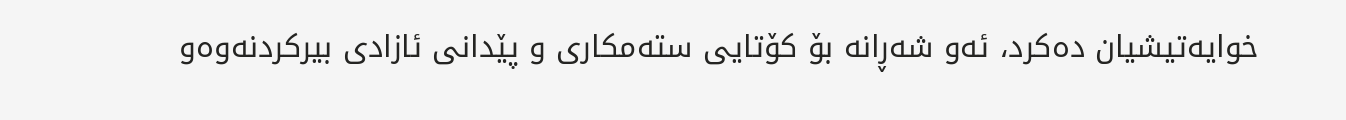خوایه‌تیشیان ده‌كرد، ئه‌و شه‌ڕانه‌ بۆ كۆتایی‌ سته‌مكاری‌ و پێدانی‌ ئازادی‌ بیركردنه‌وه‌و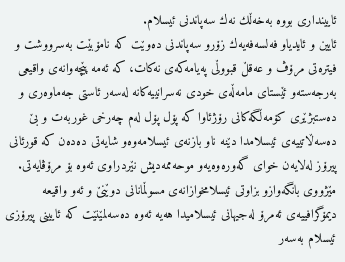ئایینداری‌ بووه‌ به‌خه‌ڵك نه‌ك سه‌پاندنی‌ ئیسلام.
ئایین و ئایدیاو فه‌لسه‌فه‌یه‌ك زۆرو سه‌پاندنی‌ ده‌وێت كه‌ نامۆبێت به‌سرووشت و فیتره‌تی‌ مرۆڤ و عه‌قڵ قبووڵی‌ په‌یامه‌كه‌ی‌ نه‌كات، كه‌ ئه‌مه‌ پێچه‌وانه‌ی‌ واقیعی‌ به‌رجه‌سته‌و ئێستای‌ مامه‌ڵه‌ی‌ خودی‌ نه‌سرانییه‌كانه‌ له‌سه‌ر ئاستی‌ جه‌ماوه‌ری‌ و ده‌ستبژێری‌ كۆمه‌ڵگه‌كانی‌ رۆژئاوا كه‌ پۆل پۆل له‌م چه‌رخی‌ غوربه‌ت و بێ‌ ده‌سه‌ڵاتییه‌ی‌ ئیسلامدا دێنه‌ ناو بازنه‌ی‌ ئیسلامه‌وه‌و شایه‌تی‌ ده‌ده‌ن كه‌ قورئانی‌ پیرۆز له‌لایه‌ن خوای‌ گه‌وره‌وه‌یه‌و موحه‌ممه‌دیش نێردراوی‌ ئه‌وه‌ بۆ مرۆڤایه‌تی‌.
مێژووی‌ بانگه‌وازو بزاوتی‌ ئیسلامخوازانه‌ی‌ مسوڵمانانی‌ دوێنێ‌ و ئه‌و واقیعه‌ دیمۆگرافییه‌ی‌ ئه‌مرۆ له‌جیهانی‌ ئیسلامیدا هه‌یه‌ ئه‌وه‌ ده‌سه‌لمێنێت كه‌ ئایینی‌ پیرۆزی‌ ئیسلام به‌سه‌ر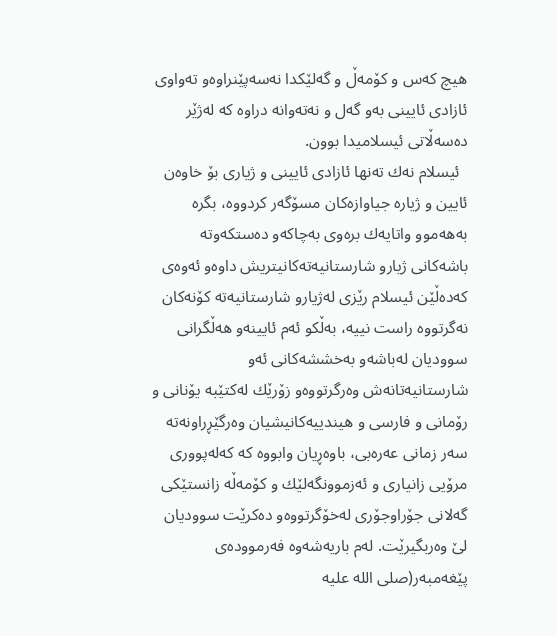هیچ كه‌س و كۆمه‌ڵ و گه‌لێكدا نه‌سه‌پێنراوه‌و ته‌واوی‌ ئازادی‌ ئایینی‌ به‌و گه‌ل و نه‌ته‌وانه‌ دراوه‌ كه‌ له‌ژێر ده‌سه‌ڵاتی‌ ئیسلامیدا بوون.
  ئیسلام نه‌ك ته‌نها ئازادی‌ ئایینی‌ و ژیاری‌ بۆ خاوه‌ن ئایین و ژیاره‌ جیاوازه‌كان مسۆگه‌ر كردووه‌، بگره‌ به‌هه‌موو واتایه‌ك بره‌وی‌ به‌چاكه‌و ده‌ستكه‌وته‌ باشه‌كانی‌ ژیارو شارستانیه‌ته‌كانیتریش داوه‌و ئه‌وه‌ی‌ كه‌ده‌ڵێن ئیسلام رێزی‌ له‌ژیارو شارستانیه‌ته‌ كۆنه‌كان نه‌گرتووه‌ راست نییه‌، به‌ڵكو ئه‌م ئایینه‌و هه‌ڵگرانی‌ سوودیان له‌باشه‌و به‌خششه‌كانی‌ ئه‌و شارستانیه‌تانه‌ش وه‌رگرتووه‌و زۆرێك له‌كتێبه‌ یۆنانی‌ و رۆمانی‌ و فارسی‌ و هیندییه‌كانیشیان وه‌رگێڕراونه‌ته‌ سه‌ر زمانی‌ عه‌ره‌بی‌، باوه‌ڕیان وابووه‌ كه‌ كه‌له‌پووری‌ مرۆیی‌ زانیاری‌ و ئه‌زموونگه‌لێك و كۆمه‌ڵه‌ زانستێكی‌ گه‌لانی‌ جۆراوجۆری‌ له‌خۆگرتووه‌و ده‌كرێت سوودیان لێ‌ وه‌ربگیرێت. له‌م باریه‌شه‌وه‌ فه‌رمووده‌ی‌ پێغه‌مبه‌ر(صلی‌ الله علیه‌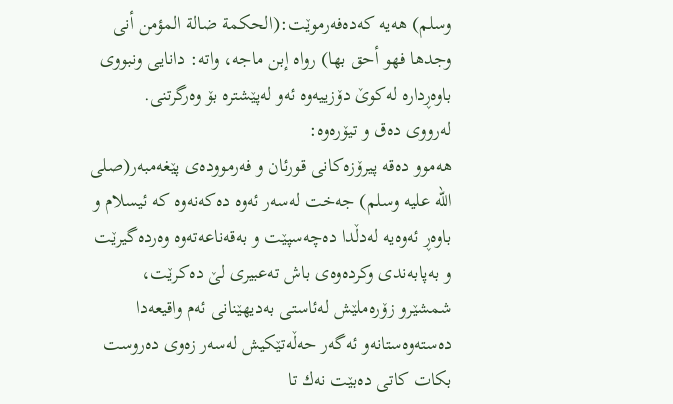وسلم) هه‌یه‌ كه‌ده‌فه‌رموێت:(الحكمة ضالة المؤمن أنى وجدها فهو أحق بها) رواه‌ إبن ماجه‌، واته‌: دانایی‌ ونبووی‌ باوه‌ڕداره‌ له‌كوێ‌ دۆزییه‌وه‌ ئه‌و له‌پێشتره‌ بۆ وه‌رگرتنی‌.
له‌رووی‌ ده‌ق و تیۆره‌وه‌:
هه‌موو ده‌قه‌ پیرۆزه‌كانی‌ قورئان و فه‌رمووده‌ی‌ پێغه‌مبه‌ر(صلی‌ الله علیه‌ وسلم) جه‌خت له‌سه‌ر ئه‌وه‌ ده‌كه‌نه‌وه‌ كه‌ ئیسلام و باوه‌ڕ ئه‌وه‌یه‌ له‌دڵدا ده‌چه‌سپێت و به‌قه‌ناعه‌ته‌وه‌ وه‌رده‌گیرێت و به‌پابه‌ندی‌ وكرده‌وه‌ی‌ باش ته‌عبیری‌ لێ‌ ده‌كرێت، شمشێرو زۆره‌ملێش له‌ئاستی‌ به‌دیهێنانی‌ ئه‌م واقیعه‌دا ده‌سته‌وه‌ستانه‌و ئه‌گه‌ر حه‌ڵه‌تێكیش له‌سه‌ر زه‌وی‌ ده‌روست بكات كاتی‌ ده‌بێت نه‌ك تا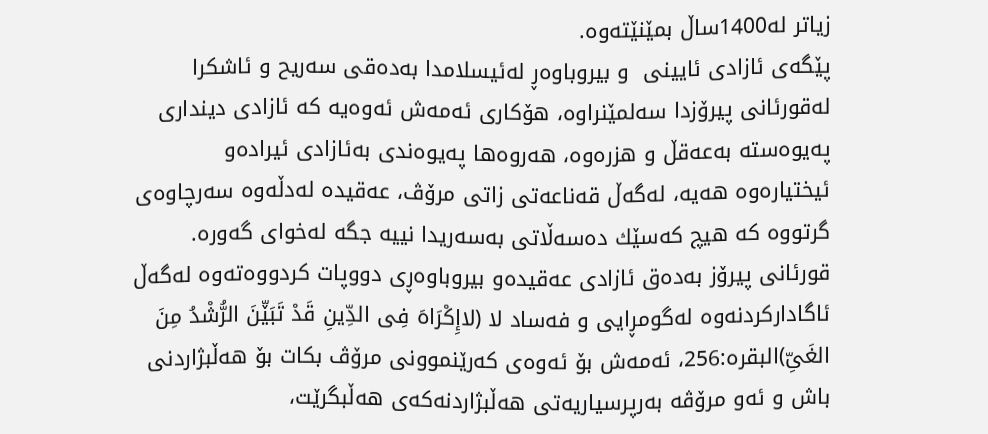زیاتر له‌1400ساڵ بمێنێته‌وه‌.
پێگه‌ی‌ ئازادی‌ ئایینی‌  و بیروباوه‌ڕ له‌ئیسلامدا به‌ده‌قی‌ سه‌ریح و ئاشكرا له‌قورئانی‌ پیرۆزدا سه‌لمێنراوه‌، هۆكاری‌ ئه‌مه‌ش ئه‌وه‌یه‌ كه‌ ئازادی‌ دینداری‌ په‌یوه‌سته‌ به‌عه‌قڵ و هزره‌وه‌، هه‌روه‌ها په‌یوه‌ندی‌ به‌ئازادی‌ ئیراده‌و ئیختیاره‌وه‌ هه‌یه‌، له‌گه‌ڵ قه‌ناعه‌تی‌ زاتی‌ مرۆڤ، عه‌قیده‌ له‌دڵه‌وه‌ سه‌رچاوه‌ی‌ گرتووه‌ كه‌ هیچ كه‌سێك ده‌سه‌ڵاتی‌ به‌سه‌ریدا نییه‌ جگه‌ له‌خوای‌ گه‌وره‌.
قورئانی‌ پیرۆز به‌ده‌ق ئازادی‌ عه‌قیده‌و بیروباوه‌ڕی‌ دووپات كردووه‌ته‌وه‌ له‌گه‌ڵ ئاگاداركردنه‌وه‌ له‌گومڕایی‌ و فه‌ساد لا (لاإِكْرَاهَ فِی الدِّینِ قَدْ تَبَێّنَ الرُّشْدُ مِنَ الغَیِّ)البقره‌:256، ئه‌مه‌ش بۆ ئه‌وه‌ی‌ كه‌رێنموونی‌ مرۆڤ بكات بۆ هه‌ڵبژاردنی‌ باش و ئه‌و مرۆڤه‌ به‌رپرسیاریه‌تی‌ هه‌ڵبژاردنه‌كه‌ی‌ هه‌ڵبگرێت،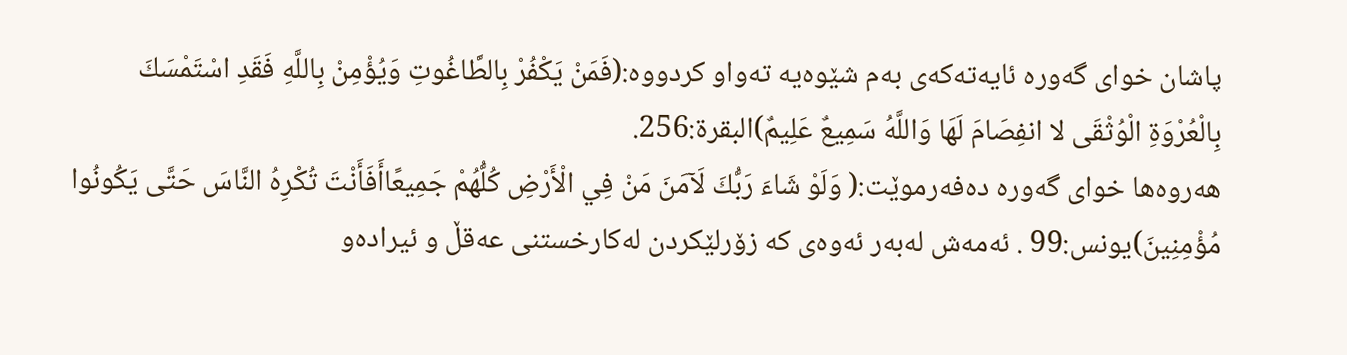پاشان خوای‌ گه‌وره‌ ئایه‌ته‌كه‌ی‌ به‌م شێوه‌یه‌ ته‌واو كردووه‌:(فَمَنْ يَكْفُرْ بِالطَّاغُوتِ وَيُؤْمِنْ بِاللَّهِ فَقَدِ اسْتَمْسَكَ بِالْعُرْوَةِ الْوُثْقَى لا انفِصَامَ لَهَا وَاللَّهُ سَمِيعٌ عَلِيمٌ)البقرة:256.
هه‌روه‌ها خوای‌ گه‌وره‌ ده‌فه‌رموێت:( وَلَوْ شَاءَ رَبُّكَ لَآمَنَ مَنْ فِي الْأَرْضِ كُلُّهُمْ جَمِيعًاأَفَأَنْتَ تُكْرِهُ النَّاسَ حَتَّى يَكُونُوا مُؤْمِنِينَ)یونس:99 . ئه‌مه‌ش له‌به‌ر ئه‌وه‌ی‌ كه‌ زۆرلێكردن له‌كارخستنی‌ عه‌قڵ و ئیراده‌و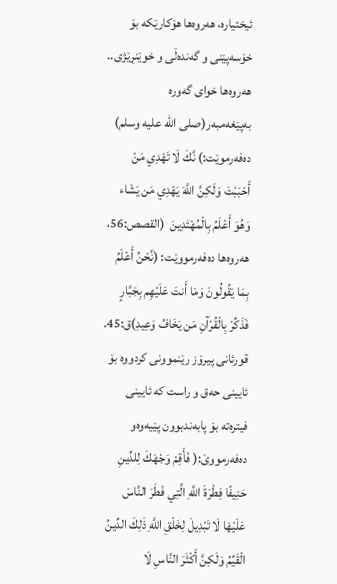ئیختیاره‌، هه‌روه‌ها هۆكارێكه‌ بۆ خۆسه‌پێنی‌ و گه‌نده‌ڵی‌ و خوێنڕێژی‌..
هه‌روه‌ها خوای‌ گه‌وره‌ به‌پێغه‌مبه‌ر(صلی‌ الله علیه‌ وسلم) ده‌فه‌رموێت:) نَّكَ لَا تَهْدِي مَنْ أَحْبَبْتَ وَلَكِنَّ اللَّهَ يَهْدِي مَن يَشَاء وَهُوَ أَعْلَمُ بِالْمُهْتَدِينَ  (القصص:56، هه‌روه‌ها ده‌فه‌رمووێت: (نَّحْنُ أَعْلَمُ بِمَا يَقُولُونَ وَمَا أَنتَ عَلَيْهِم بِجَبَّارٍ فَذَكِّرْ بِالْقُرْآنِ مَن يَخَافُ وَعِيدِ)ق:45.
قورئانی‌ پیرۆز رێنموونی‌ كردووه‌ بۆ ئایینی‌ حه‌ق و راست كه‌ ئایینی‌ فیتره‌ته‌ بۆ پابه‌ندبوون پێیه‌وه‌و ده‌فه‌رمووێ‌:( فَأَقِمْ وَجْهَكَ لِلدِّينِ حَنِيفًا فِطْرَةَ اللَّهِ الَّتِي فَطَرَ النَّاسَ عَلَيْهَا لَا تَبْدِيلَ لِخَلْقِ اللَّهِ ذَلِكَ الدِّينُ الْقَيِّمُ وَلَكِنَّ أَكْثَرَ النَّاسِ لَا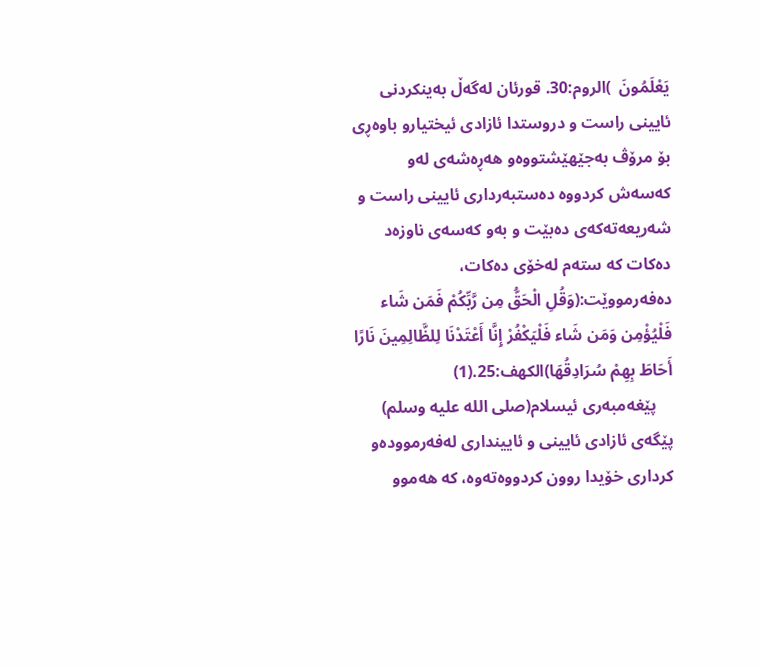يَعْلَمُونَ  )الروم:30. قورئان له‌گه‌ڵ به‌ینكردنی‌ ئایینی‌ راست و دروستدا ئازادی‌ ئیختیارو باوه‌ڕی‌ بۆ مرۆڤ به‌جێهێشتووه‌و هه‌ڕه‌شه‌ی‌ له‌و كه‌سه‌ش كردووه‌ ده‌ستبه‌رداری‌ ئایینی‌ راست و شه‌ریعه‌ته‌كه‌ی‌ ده‌بێت و به‌و كه‌سه‌ی‌ ناوزه‌د ده‌كات كه‌ سته‌م له‌خۆی‌ ده‌كات، ده‌فه‌رمووێت:(وَقُلِ الْحَقُّ مِن رَّبِّكُمْ فَمَن شَاء فَلْيُؤْمِن وَمَن شَاء فَلْيَكْفُرْ إِنَّا أَعْتَدْنَا لِلظَّالِمِينَ نَارًا أَحَاطَ بِهِمْ سُرَادِقُهَا)الكهف:25.(1)
    پێغه‌مبه‌ری‌ ئیسلام(صلی‌ الله علیه‌ وسلم) پێگه‌ی‌ ئازادی‌ ئایینی‌ و ئایینداری‌ له‌فه‌رمووده‌و كرداری‌ خۆیدا روون كردووه‌ته‌وه‌، كه‌ هه‌موو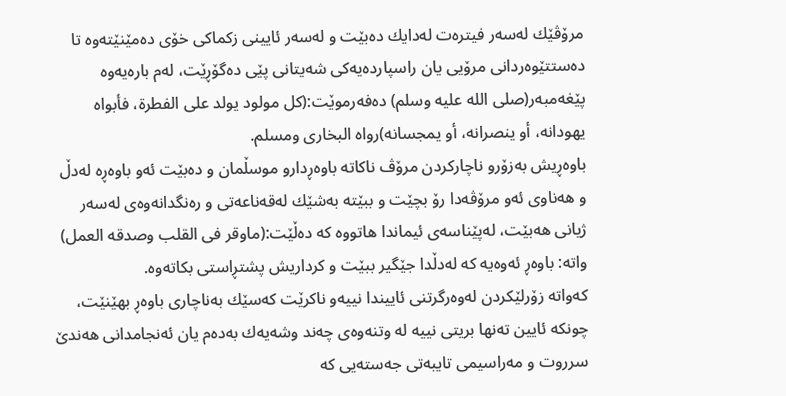مرۆڤێك له‌سه‌ر فیتره‌ت له‌دایك ده‌بێت و له‌سه‌ر ئایینی‌ زكماكی‌ خۆی‌ ده‌مێنێته‌وه‌ تا ده‌ستتێوه‌ردانی‌ مرۆیی‌ یان راسپارده‌یه‌كی‌ شه‌یتانی‌ پێی‌ ده‌گۆڕێت، له‌م باره‌یه‌وه‌ پێغه‌مبه‌ر(صلی‌ الله علیه‌ وسلم) ده‌فه‌رموێت:(كل مولود يولد على الفطرة، فأبواه يهودانه، أو ينصرانه، أو يمجسانه)رواه البخاری ومسلم.
باوه‌ڕیش به‌زۆرو ناچاركردن مرۆڤ ناكاته‌ باوه‌ڕدارو موسڵمان و ده‌بێت ئه‌و باوه‌ڕه‌ له‌دڵ و هه‌ناوی‌ ئه‌و مرۆڤه‌دا رۆ بچێت و ببێته‌ به‌شێك له‌قه‌ناعه‌تی‌ و ره‌نگدانه‌وه‌ی‌ له‌سه‌ر ژیانی‌ هه‌بێت، له‌پێناسه‌ی‌ ئیماندا هاتووه‌ كه‌ ده‌ڵێت:(ماوقر فی القلب وصدقه العمل) واته‌: باوه‌ڕ ئه‌وه‌یه‌ كه‌ له‌دڵدا جێگیر ببێت و كرداریش پشتڕاستی‌ بكاته‌وه‌.
كه‌واته‌ زۆرلێكردن له‌وه‌رگرتنی‌ ئاییندا نییه‌و ناكرێت كه‌سێك به‌ناچاری‌ باوه‌ڕ بهێنێت، چونكه‌ ئایین ته‌نها بریتی‌ نییه‌ له‌ وتنه‌وه‌ی‌ چه‌ند وشه‌یه‌ك به‌ده‌م یان ئه‌نجامدانی‌ هه‌ندێ‌ سرروت و مه‌راسیمی‌ تایبه‌تی‌ جه‌سته‌یی‌ كه‌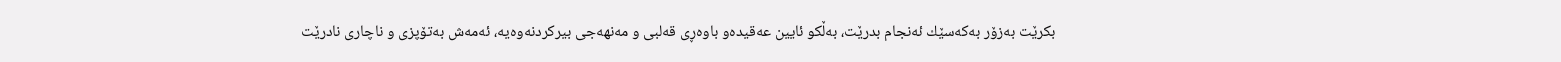بكرێت به‌زۆر به‌كه‌سێك ئه‌نجام بدرێت، به‌ڵكو ئایین عه‌قیده‌و باوه‌ڕی‌ قه‌لبی‌ و مه‌نهه‌جی‌ بیركردنه‌وه‌یه‌، ئه‌مه‌ش به‌تۆپزی‌ و ناچاری‌ نادرێت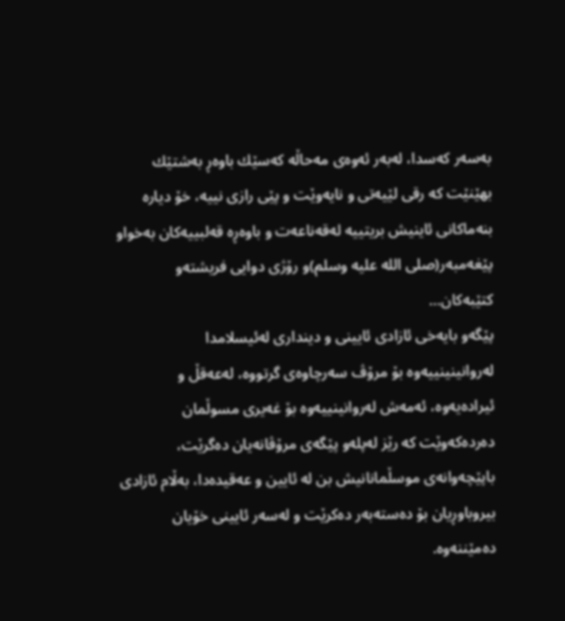به‌سه‌ر كه‌سدا، له‌به‌ر ئه‌وه‌ی‌ مه‌حاڵه‌ كه‌سێك باوه‌ڕ به‌شتێك بهێنێت كه‌ رقی‌ لێیه‌تی‌ و نایه‌وێت و پێی‌ رازی‌ نییه‌، خۆ دیاره‌ بنه‌ماكانی‌ ئاینیش بریتییه‌ له‌قه‌ناعه‌ت و باوه‌ڕه‌ قه‌لبییه‌كان به‌خواو پێغه‌مبه‌ر(صلی‌ الله علیه‌ وسلم)و رۆژی‌ دوایی‌ فریشته‌و كتێبه‌كان...
پێگه‌و بایه‌خی‌ ئازادی‌ ئایینی‌ و دینداری‌ له‌ئیسلامدا له‌روانینینییه‌وه‌ بۆ مرۆڤ سه‌رچاوه‌ی‌ گرتووه‌، له‌عه‌قڵ و ئیراده‌یه‌وه‌، ئه‌مه‌ش له‌روانینییه‌وه‌ بۆ غه‌یری‌ مسوڵمان ده‌رده‌كه‌وێت كه‌ رێز له‌پله‌و پێگه‌ی‌ مرۆڤانه‌یان ده‌گرێت، باپێچه‌وانه‌ی‌ موسڵمانانیش بن له‌ ئایین و عه‌قیده‌دا، به‌ڵام ئازادی‌ بیروباوڕیان بۆ ده‌سته‌به‌ر ده‌كرێت و له‌سه‌ر ئایینی‌ خۆیان ده‌مێننه‌وه‌.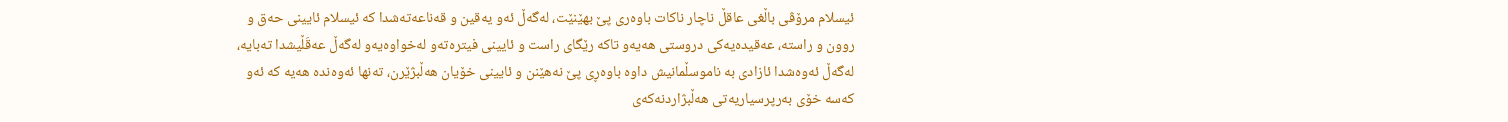ئیسلام مرۆڤی‌ باڵغی‌ عاقڵ ناچار ناكات باوه‌ری‌ پێ‌ بهێنێت، له‌گه‌ڵ ئه‌و یه‌قین و قه‌ناعه‌ته‌شدا كه‌ ئیسلام ئایینی‌ حه‌ق و روون و راسته‌، عه‌قیده‌یه‌كی‌ دروستی‌ هه‌یه‌و تاكه‌ رێگای‌ راست و ئایینی‌ فیتره‌ته‌و له‌خواوه‌یه‌و له‌گه‌ڵ عه‌قَڵیشدا ته‌بایه‌، له‌گه‌ڵ ئه‌وه‌شدا ئازادی‌ به‌ ناموسڵمانیش داوه‌ باوه‌ڕی‌ پێ‌ نه‌هێنن و ئایینی‌ خۆیان هه‌ڵبژێرن، ته‌نها ئه‌وه‌نده‌ هه‌یه‌ كه‌ ئه‌و كه‌سه‌ خۆی‌ به‌رپرسیاریه‌تی هه‌ڵبژاردنه‌كه‌ی‌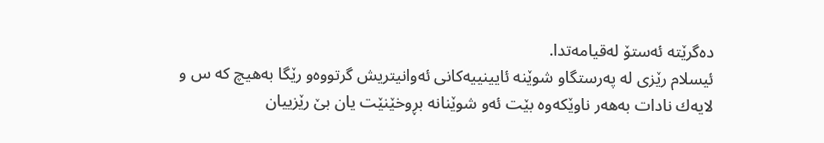ده‌گرێته‌ ئه‌ستۆ له‌قیامه‌تدا.
ئیسلام رێزی‌ له‌ په‌رستگاو شوێنه‌ ئایینییه‌كانی‌ ئه‌وانیتریش گرتووه‌و رێگا به‌هیچ كه‌ س و لایه‌ك نادات به‌هه‌ر ناوێكه‌وه‌ بێت ئه‌و شوێنانه‌ بڕوخێنێت یان بێ‌ رێزییان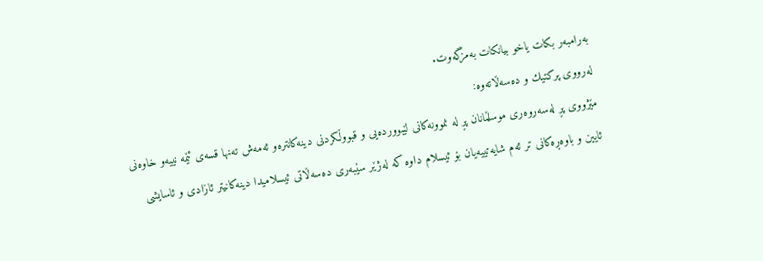به‌رامبه‌ر بكات یاخو بیانكات به‌مزگه‌وت.
له‌رووی‌ پركتیك و ده‌سه‌ڵاته‌وه‌:
مێژووی‌ پڕ له‌سه‌روه‌ری‌ موسڵمانان پڕ له‌ نموونه‌كانی‌ لێبوورده‌یی‌ و قبووڵكردنی‌ دینه‌كانتره‌و ئه‌مه‌ش ته‌نها قسه‌ی‌ ئێمه‌ نییه‌و خاوه‌نی‌ ئایین و باوه‌ڕه‌كانی‌ تر ئه‌م شایه‌تییه‌یان بۆ ئیسلام داوه‌ كه‌ له‌ژێر سێبه‌ری‌ ده‌سه‌ڵاتی‌ ئیسلامیدا دینه‌كانیتر ئازادی‌ و ئاسایشی‌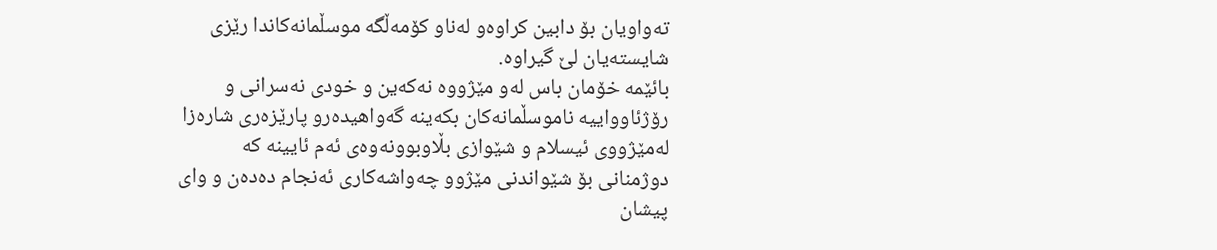ته‌واویان بۆ دابین كراوه‌و له‌ناو كۆمه‌ڵگه‌ موسڵمانه‌كاندا رێزی‌ شایسته‌یان لێ‌ گیراوه‌.
بائێمه‌ خۆمان باس له‌و مێژووه‌ نه‌كه‌ین و خودی‌ نه‌سرانی‌ و رۆژئاوواییه‌ ناموسڵمانه‌كان بكه‌ینه‌ گه‌واهیده‌رو پارێزه‌ری‌ شاره‌زا له‌مێژووی‌ ئیسلام و شێوازی‌ بڵاوبوونه‌وه‌ی‌ ئه‌م ئایینه‌ كه‌ دوژمنانی‌ بۆ شێواندنی‌ مێژوو چه‌واشه‌كاری‌ ئه‌نجام ده‌ده‌ن و وای‌ پیشان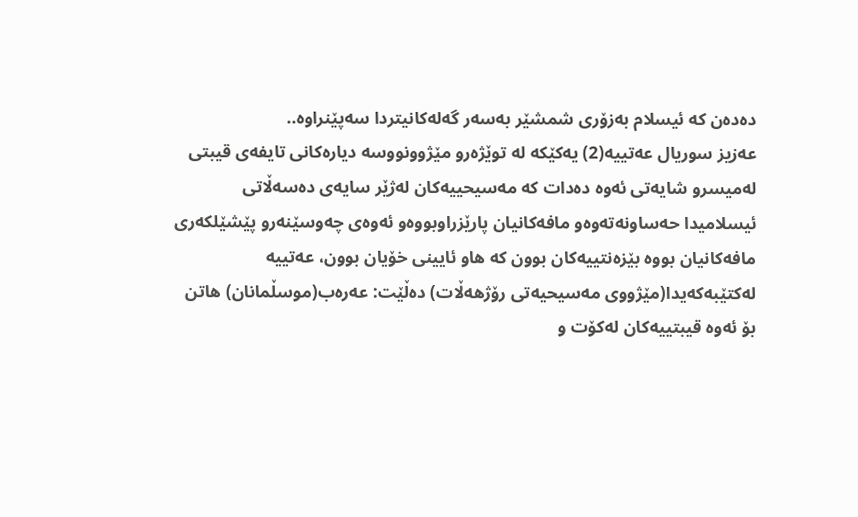ده‌ده‌ن كه‌ ئیسلام به‌زۆری‌ شمشێر به‌سه‌ر گه‌له‌كانیتردا سه‌پێنراوه‌..
عه‌زیز سوریال عه‌تییه‌(2) یه‌كێكه‌ له‌ توێژه‌رو مێژوونووسه‌ دیاره‌كانی‌ تایفه‌ی‌ قیبتی‌ له‌میسرو شایه‌تی‌ ئه‌وه‌ ده‌دات كه‌ مه‌سیحییه‌كان له‌ژێر سایه‌ی‌ ده‌سه‌ڵاتی‌ ئیسلامیدا حه‌ساونه‌ته‌وه‌و مافه‌كانیان پارێزراوبووه‌و ئه‌وه‌ی‌ چه‌وسێنه‌رو پێشێلكه‌ری‌ مافه‌كانیان بووه‌ بێزه‌نتییه‌كان بوون كه‌ هاو ئایینی‌ خۆیان بوون، عه‌تییه‌ له‌كتێبه‌كه‌یدا(مێژووی‌ مه‌سیحیه‌تی‌ رۆژهه‌ڵات) ده‌ڵێت: عه‌ره‌ب(موسڵمانان) هاتن بۆ ئه‌وه‌ قیبتییه‌كان له‌كۆت و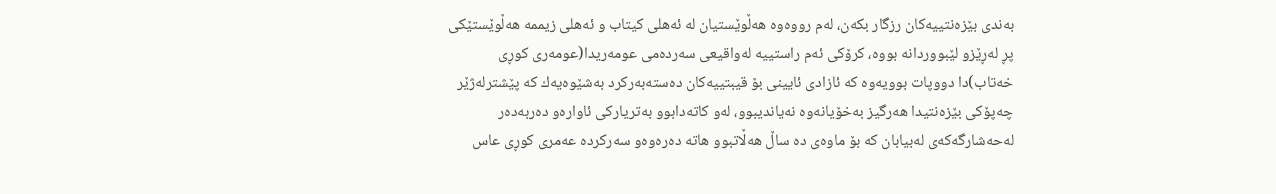به‌ندی‌ بێزه‌نتییه‌كان رزگار بكه‌ن، له‌م رووه‌وه‌ هه‌ڵوێستیان له‌ ئه‌هلی‌ كیتاب و ئه‌هلی‌ زیممه‌ هه‌ڵوێستێكی‌ پڕ له‌ڕێزو لێبووردانه‌ بووه‌، كرۆكی‌ ئه‌م راستییه‌ له‌واقیعی‌ سه‌رده‌می‌ عومه‌ریدا(عومه‌ری‌ كوڕی‌ خه‌تاب)دا دووپات بوویه‌وه‌ كه‌ ئازادی‌ ئایینی‌ بۆ قیبتییه‌كان ده‌سته‌به‌ركرد به‌شێوه‌یه‌ك كه‌ پێشترله‌ژێر چه‌پۆكی‌ بێزه‌نتیدا هه‌رگیز به‌خۆیانه‌وه‌ نه‌یاندیبوو، له‌و كاته‌دابوو به‌تریاركی‌ ئاواره‌و ده‌ربه‌ده‌ر له‌حه‌شارگه‌كه‌ی‌ له‌بیابان كه‌ بۆ ماوه‌ی‌ ده‌ ساڵ هه‌ڵاتبوو هاته‌ ده‌ره‌وه‌و سه‌ركرده‌ عه‌مری‌ كوڕی‌ عاس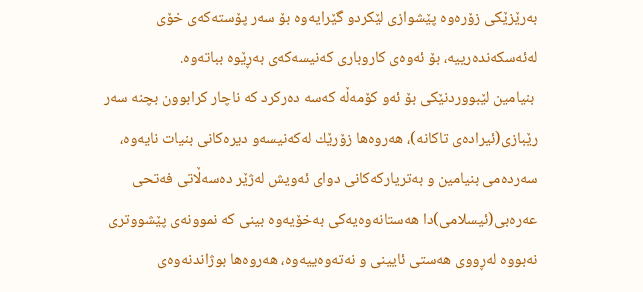به‌رێزێكی‌ زۆره‌وه‌ پێشوازی‌ لێكردو گێرایه‌وه‌ بۆ سه‌ر پۆسته‌كه‌ی‌ خۆی‌ له‌ئه‌سكه‌نده‌رییه‌، بۆ ئه‌وه‌ی‌ كاروباری‌ كه‌نیسه‌كه‌ی‌ به‌ڕێوه‌ بباته‌وه‌.
 بنیامین لێبووردنێكی‌ بۆ ئه‌و كۆمه‌ڵه‌ كه‌سه‌ ده‌ركرد كه‌ ناچار كرابوون بچنه‌ سه‌ر رێبازی‌(ئیراده‌ی‌ تاكانه‌)، هه‌روه‌ها زۆرێك له‌كه‌نیسه‌و دیره‌كانی‌ بنیات نایه‌وه‌، سه‌رده‌می‌ بنیامین و به‌تریاركه‌كانی‌ دوای‌ ئه‌ویش له‌ژێر ده‌سه‌ڵاتی‌ فه‌تحی‌ عه‌ره‌بی‌(ئیسلامی)دا هه‌ستانه‌وه‌یه‌كی‌ به‌خۆیه‌وه‌ بینی‌ كه‌ نموونه‌ی‌ پێشووتری‌ نه‌بووه‌ له‌ڕووی‌ هه‌ستی‌ ئایینی‌ و نه‌ته‌وه‌ییه‌وه‌، هه‌روه‌ها بوژاندنه‌وه‌ی‌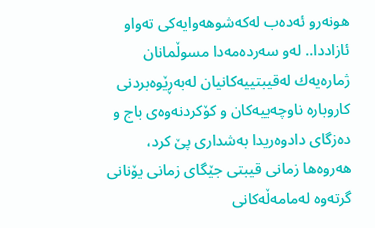هونه‌رو ئه‌ده‌ب له‌كه‌شوهه‌وایه‌كی‌ ته‌واو ئازاددا.. له‌و سه‌رده‌مه‌دا مسوڵمانان ژماره‌یه‌ك له‌قیبتییه‌كانیان له‌به‌ڕێوه‌بردنی‌ كاروباره‌ ناوچه‌ییه‌كان و كۆكردنه‌وه‌ی‌ باج و ده‌زگای‌ دادوه‌ریدا به‌شداری‌ پێ‌ كرد، هه‌روه‌ها زمانی‌ قیبتی‌ جێگای‌ زمانی‌ یۆنانی‌ گرته‌وه‌ له‌مامه‌ڵه‌كانی‌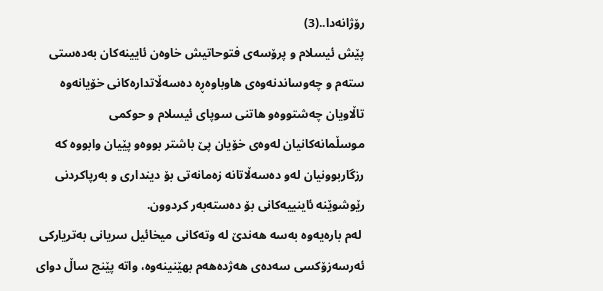رۆژانه‌دا..(3)
پێش ئیسلام و پرۆسه‌ی‌ فتوحاتیش خاوه‌ن ئایینه‌كان به‌ده‌ستی‌ سته‌م و چه‌وساندنه‌وه‌ی‌ هاوباوه‌ڕه‌ ده‌سه‌ڵاتداره‌كانی‌ خۆیانه‌وه‌ تاڵاویان چه‌شتووه‌و هاتنی‌ سوپای‌ ئیسلام و حوكمی‌ موسڵمانه‌كانیان له‌وه‌ی‌ خۆیان پێ‌ باشتر بووه‌و پێیان وابووه‌ كه‌ رزگاربوونیان له‌و ده‌سه‌ڵاتانه‌ زه‌مانه‌تی‌ بۆ دینداری‌ و به‌رپاكردنی‌ رێوشوێنه‌ ئاینییه‌كانی‌ بۆ ده‌سته‌به‌ر كردوون.
 له‌م باره‌یه‌وه‌ به‌سه‌ هه‌ندێ‌ له‌ وته‌كانی‌ میخائیل سریانی‌ به‌تریاركی‌ ئه‌رسه‌زۆكسی‌ سه‌ده‌ی‌ هه‌ژده‌هه‌م بهێنینه‌وه‌، واته‌ پێنج ساڵ دوای‌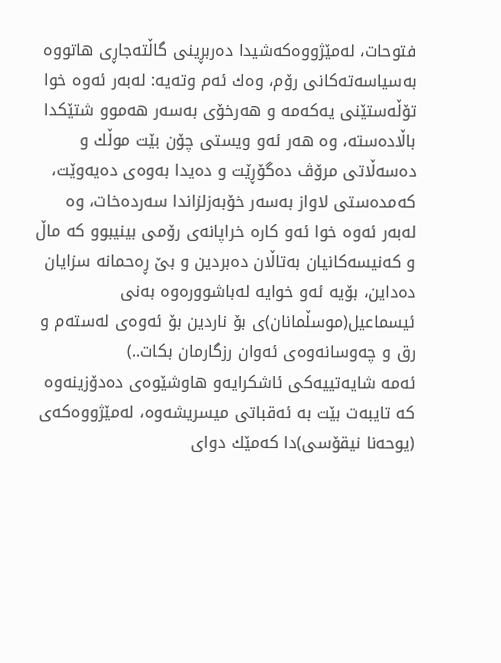فتوحات، له‌مێژووه‌كه‌شیدا ده‌ربڕینی‌ گاڵته‌جاڕی‌ هاتووه‌ به‌سیاسه‌ته‌كانی‌ رۆم، وه‌ك ئه‌م وته‌یه‌: له‌به‌ر ئه‌وه‌ خوا تۆڵه‌ستێنی‌ یه‌كه‌مه‌ و هه‌رخۆی‌ به‌سه‌ر هه‌موو شتێكدا باڵاده‌سته‌، وه‌ هه‌ر ئه‌و ویستی‌ چۆن بێت موڵك و ده‌سه‌ڵاتی‌ مرۆڤ ده‌گۆڕێت و ده‌یدا به‌وه‌ی‌ ده‌یه‌وێت، كه‌مده‌ستی‌ لاواز به‌سه‌ر خۆبه‌زلزاندا سه‌رده‌خات، وه‌ له‌به‌ر ئه‌وه‌ خوا ئه‌و كاره‌ خراپانه‌ی‌ رۆمی‌ بینیبوو كه‌ ماڵ و كه‌نیسه‌كانیان به‌تاڵان ده‌بردین و بێ‌ ڕه‌حمانه‌ سزایان ده‌داین، بۆیه‌ ئه‌و خوایه‌ له‌باشووره‌وه‌ به‌نی‌ ئیسماعیل(موسڵمانان)ی‌ بۆ ناردین بۆ ئه‌وه‌ی‌ له‌سته‌م و رق و چه‌وسانه‌وه‌ی ئه‌وان رزگارمان بكات..)
ئه‌مه‌ شایه‌تییه‌كی‌ ئاشكرایه‌و هاوشێوه‌ی‌ ده‌دۆزینه‌وه‌ كه‌ تایبه‌ت بێت به‌ ئه‌قباتی‌ میسریشه‌وه‌، له‌مێژووه‌كه‌ی‌ (یوحه‌نا نیقۆسی)دا كه‌مێك دوای‌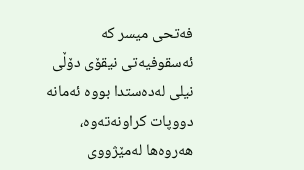فه‌تحی‌ میسر كه‌ ئه‌سقوفیه‌تی‌ نیقۆی‌ دۆڵی‌ نیلی‌ له‌ده‌ستدا بووه‌ ئه‌مانه‌ دووپات كراونه‌ته‌وه‌، هه‌روه‌ها له‌مێژووی‌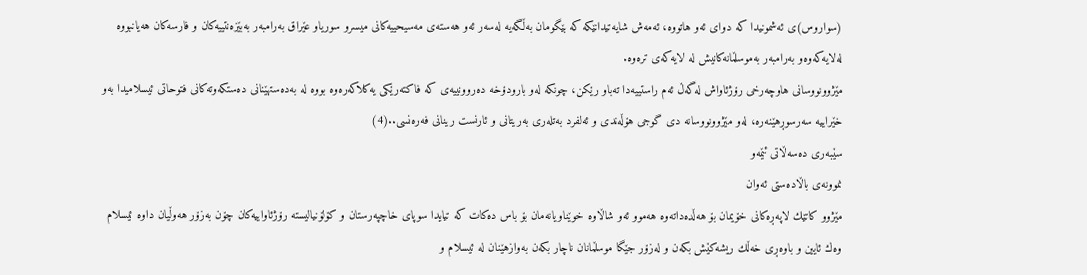(سواروس)ی‌ ئه‌شمونیدا كه‌ دوای‌ ئه‌و هاتووه‌، ئه‌مه‌ش شایه‌تیدانێكه‌ كه‌ بێگومان به‌ڵگه‌یه‌ له‌سه‌ر ئه‌و هه‌سته‌ی‌ مه‌سیحییه‌كانی‌ میسرو سوریاو عێراق به‌رامبه‌ر به‌بێزه‌نتییه‌كان و فارسه‌كان هه‌یانبووه‌ له‌لایه‌كه‌وه‌و به‌رامبه‌ر به‌موسڵمانه‌كانیش له‌ لایه‌كه‌ی‌ تره‌وه‌.
مێژوونووسانی‌ هاوچه‌رخی‌ رۆژئاواش له‌گه‌ڵ ئه‌م راستییه‌دا ته‌باو رێكن، چونكه‌ له‌و بارودۆخه‌ ده‌روونییه‌ی‌ كه‌ فاكته‌رێكی‌ یه‌كلاكه‌ره‌وه‌ بووه‌ له‌ به‌ده‌ستهێنانی‌ ده‌ستكه‌وته‌كانی‌ فتوحاتی‌ ئیسلامیدا به‌و خێراییه‌ سه‌رسوڕهێنه‌ره‌، له‌و مێژوونووسانه‌ دی‌ گوجی‌ هۆڵه‌ندی‌ و ئه‌لفرد به‌تله‌ری‌ به‌ریتانی‌ و ئارنست رینانی‌ فه‌ره‌نسی‌..(4)
سێبه‌ری‌ ده‌سه‌ڵاتی‌ ئێمه‌و
نموونه‌ی‌ باڵاده‌ستی‌ ئه‌وان
مێژوو كاتێك لاپه‌ڕه‌كانی‌ خۆیمان بۆ هه‌ڵده‌داته‌وه‌ هه‌موو ئه‌و شاڵاوه‌ خوێناویانه‌مان بۆ باس ده‌كات كه‌ تیایدا سوپای‌ خاچپه‌رستان و كۆلۆنیالیسته‌ رۆژئاواییه‌كان چۆن به‌زۆر هه‌وڵیان داوه‌ ئیسلام وه‌ك ئایین و باوه‌ڕی‌ خه‌ڵك ریشه‌كێش بكه‌ن و له‌زۆر جێگا موسڵمانان ناچار بكه‌ن به‌وازهێنان له‌ ئیسلام و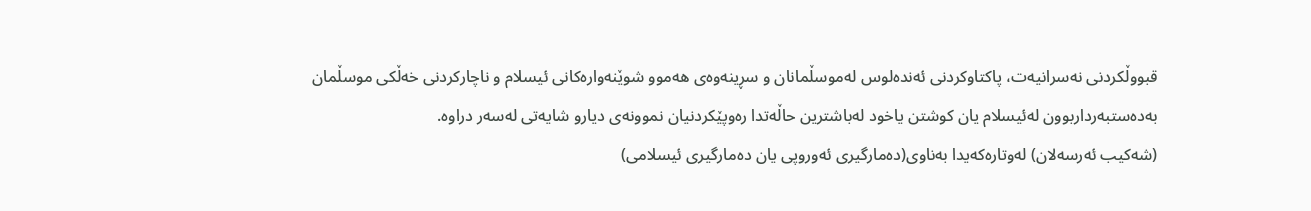قبووڵكردنی‌ نه‌سرانیه‌ت، پاكتاوكردنی‌ ئه‌نده‌لوس له‌موسڵمانان و سڕینه‌وه‌ی‌ هه‌موو شوێنه‌واره‌كانی‌ ئیسلام و ناچاركردنی‌ خه‌ڵكی‌ موسڵمان به‌ده‌ستبه‌رداربوون له‌ئیسلام یان كوشتن یاخود له‌باشترین حاڵه‌تدا ره‌وپێكردنیان نموونه‌ی‌ دیارو شایه‌تی‌ له‌سه‌ر دراوه‌.
(شه‌كیب ئه‌رسه‌لان) له‌وتاره‌كه‌یدا به‌ناوی‌(ده‌مارگیری‌ ئه‌وروپی‌ یان ده‌مارگیری‌ ئیسلامی‌)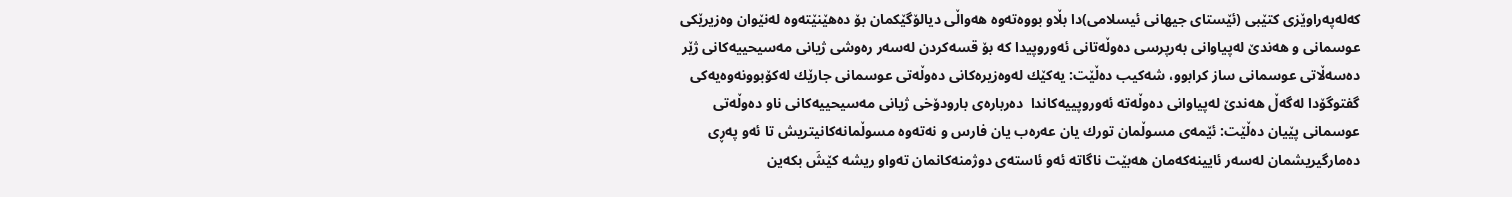كه‌له‌په‌راوێزی‌ كتێبی‌ (ئێستای‌ جیهانی‌ ئیسلامی‌)دا بڵاو بووه‌ته‌وه‌ هه‌واڵی‌ دیالۆگێكمان بۆ ده‌هێنێته‌وه‌ له‌نێوان وه‌زیرێكی‌ عوسمانی‌ و هه‌ندێ‌ له‌پیاوانی‌ به‌رپرسی‌ ده‌وڵه‌تانی‌ ئه‌وروپیدا كه‌ بۆ قسه‌كردن له‌سه‌ر ره‌وشی‌ ژیانی‌ مه‌سیحییه‌كانی‌ ژێر ده‌سه‌ڵاتی‌ عوسمانی‌ ساز كرابوو، شه‌كیب ده‌ڵێت: یه‌كێك له‌وه‌زیره‌كانی‌ ده‌وڵه‌تی‌ عوسمانی‌ جارێك له‌كۆبوونه‌وه‌یه‌كی‌ گفتوگۆدا له‌گه‌ڵ هه‌ندێ‌ له‌پیاوانی‌ ده‌وڵه‌ته‌ ئه‌وروپییه‌كاندا  ده‌رباره‌ی‌ بارودۆخی‌ ژیانی‌ مه‌سیحییه‌كانی‌ ناو ده‌وڵه‌تی‌ عوسمانی‌ پێیان ده‌ڵێت: ئێمه‌ی‌ مسوڵمان تورك یان عه‌ره‌ب یان فارس و نه‌ته‌وه‌ مسوڵمانه‌كانیتریش تا ئه‌و په‌ڕی‌ ده‌مارگیریشمان له‌سه‌ر ئایینه‌كه‌مان هه‌بێت ناگاته‌ ئه‌و ئاسته‌ی‌ دوژمنه‌كانمان ته‌واو ریشه‌ كێشَ بكه‌ین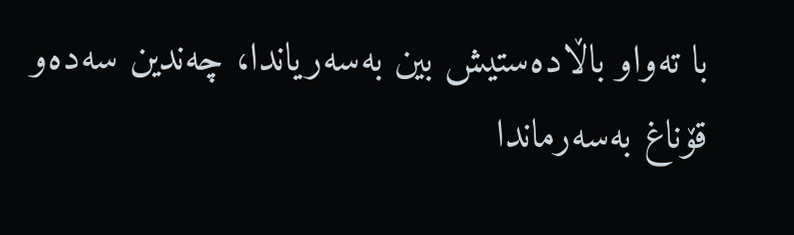با ته‌واو باڵاده‌ستیش بین به‌سه‌ریاندا، چه‌ندین سه‌ده‌و قۆناغ به‌سه‌رماندا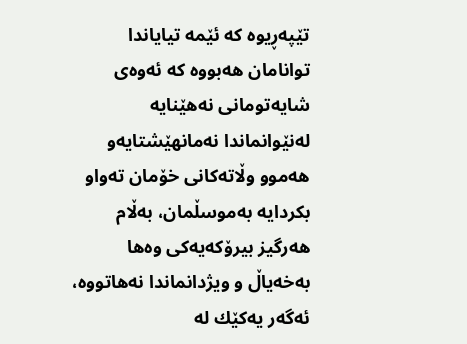تێپه‌ڕیوه‌ كه‌ ئێمه‌ تیایاندا توانامان هه‌بووه‌ كه‌ ئه‌وه‌ی‌ شایه‌تومانی‌ نه‌هێنایه‌ له‌نێوانماندا نه‌مانهێشتایه‌و هه‌موو وڵاته‌كانی‌ خۆمان ته‌واو بكردایه‌ به‌موسڵمان، به‌ڵام هه‌رگیز بیرۆكه‌یه‌كی‌ وه‌ها به‌خه‌یاڵ و ویژدانماندا نه‌هاتووه‌، ئه‌گه‌ر یه‌كێك له‌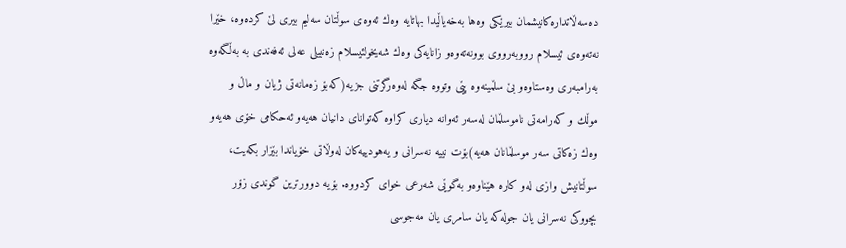ده‌سه‌ڵاتداره‌كانیشمان بیرێكی‌ وه‌ها به‌خه‌یاڵیدا بهاتایه‌ وه‌ك ئه‌وه‌ی‌ سوڵتان سه‌لیم بیری‌ لێ‌ كرده‌وه‌، خێرا نه‌ته‌وه‌ی‌ ئیسلام رووبه‌رووی‌ بوونه‌ته‌وه‌و زانایه‌كی‌ وه‌ك شه‌یخولئیسلام زه‌نبیلی‌ عه‌لی‌ ئه‌فه‌ندی‌ به‌ به‌ڵگه‌وه‌ به‌رامبه‌ری‌ وه‌ستاوه‌و بێ‌ سڵمینه‌وه‌ پێی‌ وتووه‌ جگه‌ له‌وه‌رگرتنی‌ جزیه‌(كه‌بۆ زه‌مانه‌تی‌ ژیان و ماڵ و موڵك و كه‌رامه‌تی‌ ناموسڵمان له‌سه‌ر ئه‌وانه‌ دیاری‌ كراوه‌ كه‌توانای‌ دانیان هه‌یه‌و ئه‌حكامی‌ خۆی‌ هه‌یه‌و وه‌ك زه‌كاتی‌ سه‌ر موسڵمانان هه‌یه‌)بۆت نییه‌ نه‌سرانی‌ و یه‌هودییه‌كان له‌وڵاتی‌ خۆیاندا بێزار بكه‌یت، سوڵتانیش وازی‌ له‌و كاره‌ هێناوه‌و به‌گوێی‌ شه‌رعی‌ خوای‌ كردووه‌. بۆیه‌ دوورترین گوندی‌ زۆر بچووكی‌ نه‌سرانی‌ یان جوله‌كه‌ یان سامری‌ یان مه‌جوسی‌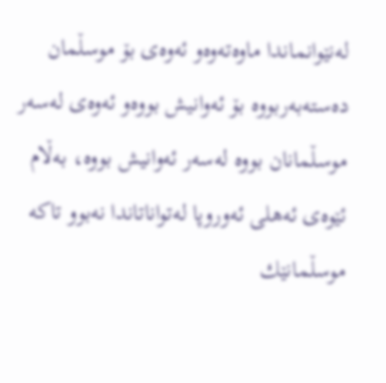له‌نێوانماندا ماوه‌ته‌وه‌و ئه‌وه‌ی‌ بۆ موسڵمان ده‌سته‌به‌ربووه‌ بۆ ئه‌وانیش بووه‌و ئه‌وه‌ی‌ له‌سه‌ر موسڵمانان بووه‌ له‌سه‌ر ئه‌وانیش بووه‌، به‌ڵام ئێوه‌ی‌ ئه‌هلی‌ ئه‌وروپا له‌تواناتاندا نه‌بوو تاكه‌ موسڵمانێك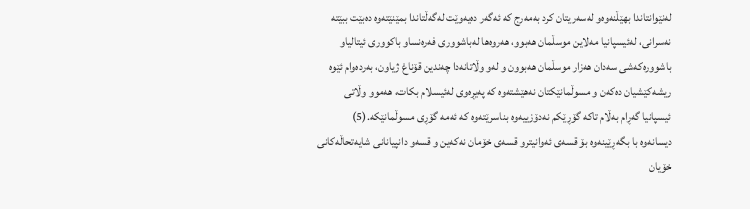له‌نێوانتاندا بهێڵنه‌وه‌و له‌سه‌ریتان كرد به‌مه‌رج كه‌ ئه‌گه‌ر ده‌یه‌وێت له‌گه‌ڵتاندا بمێنێته‌وه‌ ده‌بێت ببێته‌ نه‌سرانی‌، له‌ئیسپانیا مه‌لاین موسڵمان هه‌بوو، هه‌روه‌ها له‌باشووری‌ فه‌ره‌نساو باكووری‌ ئیتالیاو باشووره‌كه‌شی‌ سه‌دان هه‌زار موسڵمان هه‌بوون و له‌و وڵاتانه‌دا چه‌ندین قۆناغ ژیاون، به‌رده‌وام ئێوه‌ ریشه‌كێشیان ده‌كه‌ن و مسوڵمانێكتان نه‌هێشته‌وه‌ كه‌ په‌یڕه‌وی‌ له‌ئیسلام بكات، هه‌موو وڵاتی‌ ئیسپانیا گه‌ڕام به‌ڵام تاكه‌ گۆڕێكم نه‌دۆزییه‌وه‌ بناسرێته‌وه‌ كه‌ ئه‌مه‌ گۆڕی‌ مسوڵمانێكه‌.(5)
دیسانه‌وه‌ با بگه‌ڕێینه‌وه‌ بۆ قسه‌ی‌ ئه‌وانیترو قسه‌ی‌ خۆمان نه‌كه‌ین و قسه‌و دانپیانانی‌ شایه‌تحاڵه‌كانی‌ خۆیان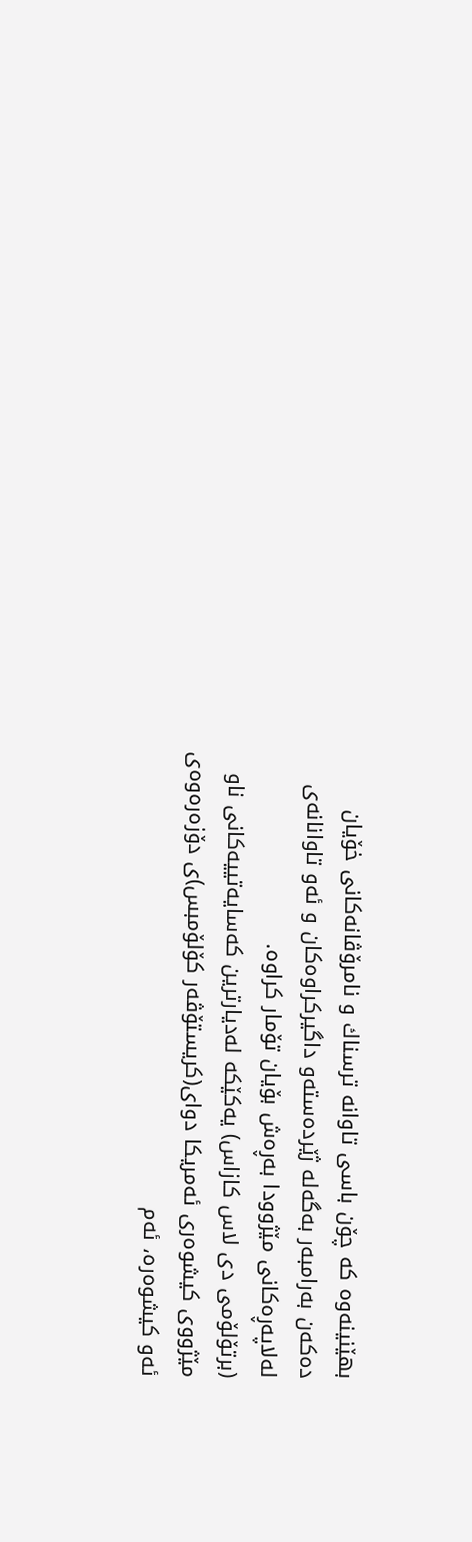بهێنینه‌وه‌ كه‌ چۆن باسی‌ تاوانه‌ ترسناك و نامرۆڤانه‌كانی‌ خۆیان ده‌كه‌ن به‌رامبه‌ر به‌گه‌له‌ ژێرده‌سته‌و داگیركراوه‌كان و ئه‌و تاوانانه‌ی‌ له‌لاپه‌ڕه‌كانی‌ مێژوودا به‌ڕه‌ش بۆیان تۆمار كراوه‌.
(برتۆلۆمی‌ دی‌ لاس كازاس) یه‌كێكه‌ له‌دیارترین كه‌سایه‌تییه‌كانی‌ ناو مێژووی‌ كیشوه‌ری‌ ئه‌مریكا دوای‌(كریستۆڤه‌ر كۆلۆمبس)ی‌ دۆزه‌ره‌وه‌ی‌ ئه‌و كیشوه‌ره‌، ئه‌م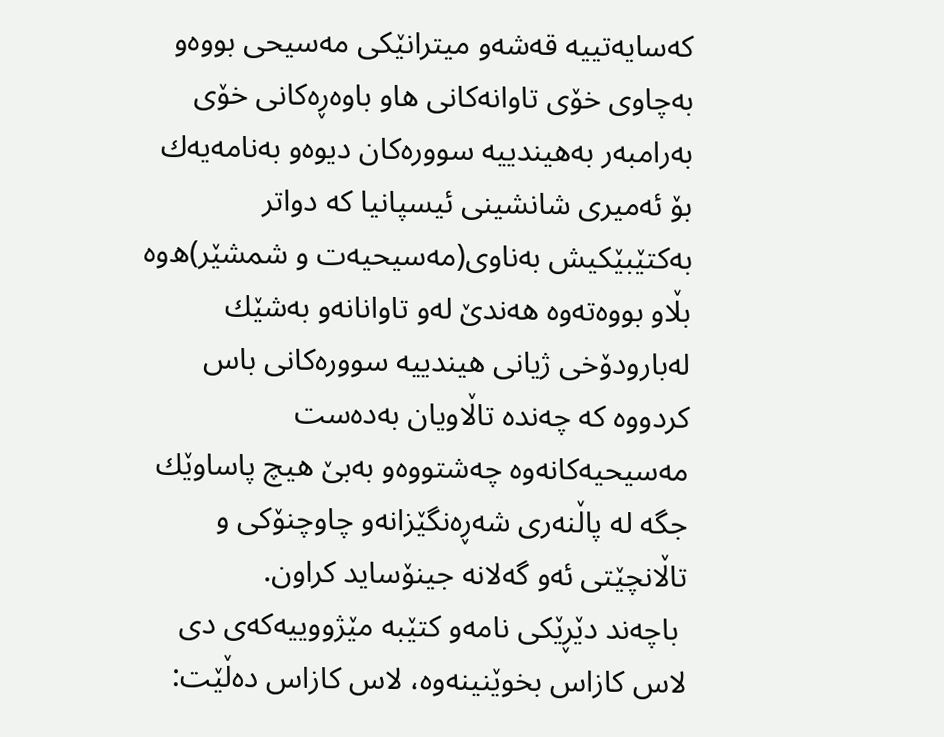كه‌سایه‌تییه‌ قه‌شه‌و میترانێكی‌ مه‌سیحی‌ بووه‌و به‌چاوی‌ خۆی‌ تاوانه‌كانی‌ هاو باوه‌ڕه‌كانی‌ خۆی‌ به‌رامبه‌ر به‌هیندییه‌ سووره‌كان دیوه‌و به‌نامه‌یه‌ك بۆ ئه‌میری‌ شانشینی‌ ئیسپانیا كه‌ دواتر به‌كتێبێكیش به‌ناوی‌(مه‌سیحیه‌ت و شمشێر)ه‌وه‌ بڵاو بووه‌ته‌وه‌ هه‌ندێ‌ له‌و تاوانانه‌و به‌شێك له‌بارودۆخی‌ ژیانی‌ هیندییه‌ سووره‌كانی‌ باس كردووه‌ كه‌ چه‌نده‌ تاڵاویان به‌ده‌ست مه‌سیحیه‌كانه‌وه‌ چه‌شتووه‌و به‌بێ‌ هیچ پاساوێك جگه‌ له‌ پاڵنه‌ری‌ شه‌ڕه‌نگێزانه‌و چاوچنۆكی‌ و تاڵانچێتی‌ ئه‌و گه‌لانه‌ جینۆساید كراون.
 باچه‌ند دێڕێكی‌ نامه‌و كتێبه‌ مێژووییه‌كه‌ی‌ دی‌ لاس كازاس بخوێنینه‌وه‌، لاس كازاس ده‌ڵێت: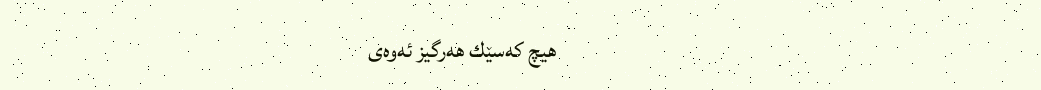هیچ كه‌سێك هه‌رگیز ئه‌وه‌ی‌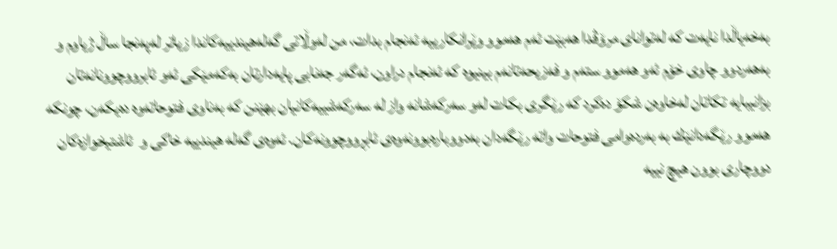به‌خه‌یاڵدا نایه‌ت كه‌ له‌توانای‌ مرۆڤدا هه‌بێت ئه‌م هه‌موو وێرانكارییه‌ ئه‌نجام بدات، من له‌وڵاتی‌ گه‌له‌هیندییه‌كاندا زیاتر له‌په‌نجا ساڵ ژیاوم و به‌هه‌ردوو چاوی‌ خۆم ئه‌و هه‌موو سته‌م و فه‌زیحه‌تانه‌م بینیوه‌ كه‌ ئه‌نجام دراون، ئه‌گه‌ر جه‌نابی‌ پایه‌دارتان به‌كه‌مێكی‌ ئه‌و ئابرووچوونانه‌تان بزانیبایه‌ تكاتان له‌خاوه‌ن شكۆ ده‌كرد كه‌ رێگری‌ بكات له‌و سه‌ركه‌شانه‌ واز له‌ سه‌ركه‌شییه‌كانیان بهێنن كه‌ به‌ناوی‌ فتوحاته‌وه‌ ده‌یكه‌ن، چونكه‌ هه‌موو رێگه‌دانێك به‌ به‌رده‌وامی‌ فتوحات واته‌ رێگه‌دان به‌دووباره‌بوونه‌وه‌ی‌ ئابڕووچوونه‌كان. ئه‌وه‌ی‌ گه‌له‌ هیندییه‌ خاكی‌ و  ئاشتیخوازه‌كان دووچاری‌ بوون هیچ نییه‌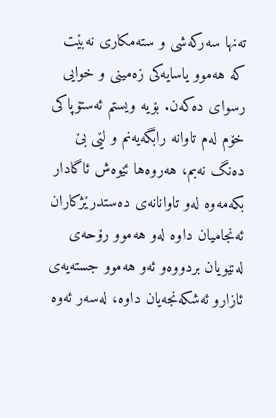ته‌نها سه‌ركه‌شی‌ و سته‌مكاری‌ نه‌بێت كه‌ هه‌موو یاسایه‌كی‌ زه‌مینی‌ و خوایی‌ رسوای‌ ده‌كه‌ن. بۆیه‌ ویستم ئه‌ستۆپاكی‌ خۆم له‌م تاوانه‌ رابگه‌یه‌نم و لێی‌ بێ‌ ده‌نگ نه‌بم، هه‌روه‌ها ئێوه‌ش ئاگادار بكه‌مه‌وه‌ له‌و تاوانانه‌ی‌ ده‌ستدرێژكاران ئه‌نجامیان داوه‌ له‌و هه‌موو رۆحه‌ی‌ له‌نێویان بردووه‌و ئه‌و هه‌موو جسته‌یه‌ی‌ ئازارو ئه‌شكه‌نجه‌یان داوه‌، له‌سه‌ر ئه‌وه‌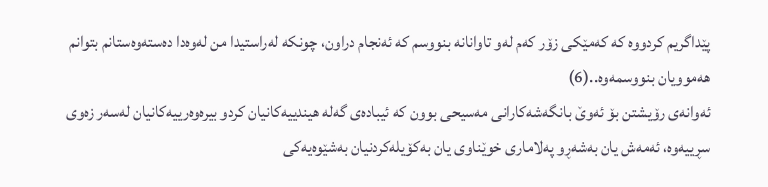پێداگریم كردووه‌ كه‌ كه‌مێكی‌ زۆر كه‌م له‌و تاوانانه‌ بنووسم كه‌ ئه‌نجام دراون، چونكه‌ له‌راستیدا من له‌وه‌دا ده‌سته‌وه‌ستانم بتوانم هه‌موویان بنووسمه‌وه‌..(6)
ئه‌وانه‌ی‌ رۆیشتن بۆ ئه‌وێ‌ بانگه‌شه‌كارانی‌ مه‌سیحی‌ بوون كه‌ ئیباده‌ی‌ گه‌له‌ هیندییه‌كانیان كردو بیره‌وه‌رییه‌كانیان له‌سه‌ر زه‌وی‌ سڕییه‌وه‌، ئه‌مه‌ش یان به‌شه‌ڕو په‌لاماری‌ خوێناوی‌ یان به‌كۆیله‌كردنیان به‌شێوه‌یه‌كی‌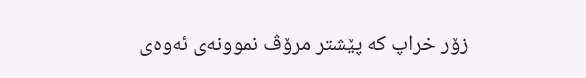زۆر خراپ كه‌ پێشتر مرۆڤ نموونه‌ی‌ ئه‌وه‌ی‌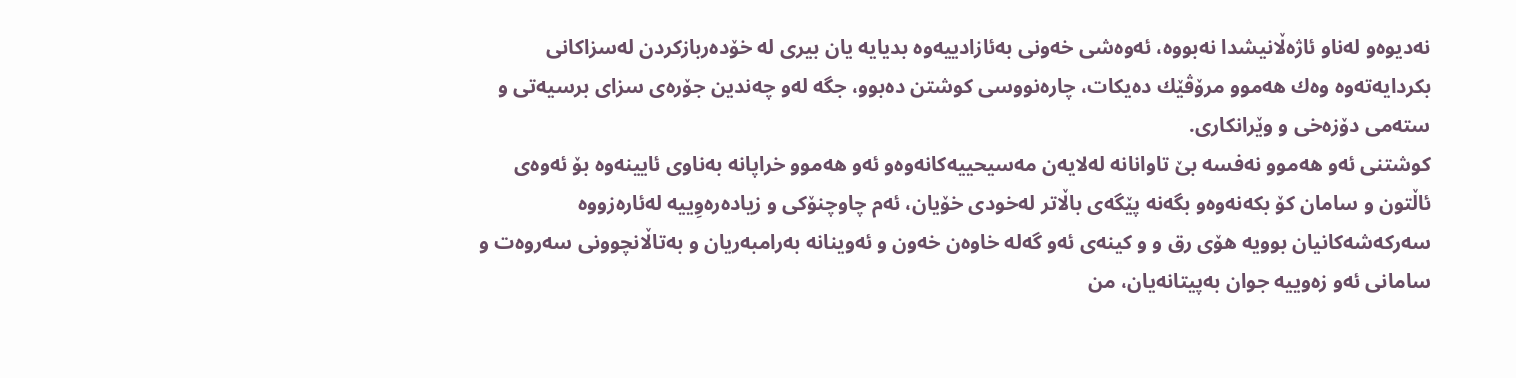نه‌دیوه‌و له‌ناو ئاژه‌ڵانیشدا نه‌بووه‌، ئه‌وه‌شی‌ خه‌ونی‌ به‌ئازادییه‌وه‌ بدیایه‌ یان بیری‌ له‌ خۆده‌ربازكردن له‌سزاكانی‌ بكردایه‌ته‌وه‌ وه‌ك هه‌موو مرۆڤێك ده‌یكات، چاره‌نووسی‌ كوشتن ده‌بوو، جگه‌ له‌و چه‌ندین جۆره‌ی‌ سزای‌ برسیه‌تی‌ و سته‌می‌ دۆزه‌خی‌ و وێرانكاری‌.
كوشتنی‌ ئه‌و هه‌موو نه‌فسه‌ بێ‌ تاوانانه‌ له‌لایه‌ن مه‌سیحییه‌كانه‌وه‌و ئه‌و هه‌موو خراپانه‌ به‌ناوی‌ ئایینه‌وه‌ بۆ ئه‌وه‌ی‌ ئاڵتون و سامان كۆ بكه‌نه‌وه‌و بگه‌نه‌ پێگه‌ی‌ باڵاتر له‌خودی‌ خۆیان، ئه‌م چاوچنۆكی‌ و زیاده‌ره‌وِییه‌ له‌ئاره‌زووه‌ سه‌ركه‌شه‌كانیان بوویه‌ هۆی‌ رق و و كینه‌ی‌ ئه‌و گه‌له‌ خاوه‌ن خه‌ون و ئه‌وینانه‌ به‌رامبه‌ریان و به‌تاڵانچوونی‌ سه‌روه‌ت و سامانی‌ ئه‌و زه‌وییه‌ جوان به‌پیتانه‌یان، من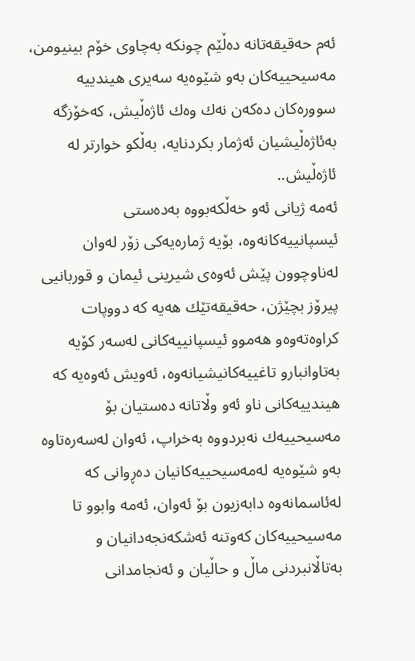ئه‌م حه‌قیقه‌تانه‌ ده‌ڵێم چونكه‌ به‌چاوی‌ خۆم بینیومن، مه‌سیحییه‌كان به‌و شێوه‌یه‌ سه‌یری‌ هیندییه‌ سووره‌كان ده‌كه‌ن نه‌ك وه‌ك ئاژه‌ڵیش، كه‌خۆزگه‌ به‌ئاژه‌ڵیشیان ئه‌ژمار بكردنایه‌، به‌ڵكو خوارتر له‌ ئاژه‌ڵیش..
ئه‌مه‌ ژیانی‌ ئه‌و خه‌ڵكه‌بووه‌ به‌ده‌ستی‌ ئیسپانییه‌كانه‌وه‌، بۆیه‌ ژماره‌یه‌كی‌ زۆر له‌وان له‌ناوچوون پێش ئه‌وه‌ی‌ شیرینی‌ ئیمان و قوربانیی‌ پیرۆز بچێژن، حه‌قیقه‌تێك هه‌یه‌ كه‌ دووپات كراوه‌ته‌وه‌و هه‌موو ئیسپانییه‌كانی‌ له‌سه‌ر كۆیه‌ به‌تاوانبارو تاغییه‌كانیشیانه‌وه‌، ئه‌ویش ئه‌وه‌یه‌ كه‌ هیندییه‌كانی‌ ناو ئه‌و وڵاتانه‌ ده‌ستیان بۆ مه‌سیحییه‌ك نه‌بردووه‌ به‌خراپ، ئه‌وان له‌سه‌ره‌تاوه‌ به‌و شێوه‌یه‌ له‌مه‌سیحییه‌كانیان ده‌ڕوانی‌ كه‌ له‌ئاسمانه‌وه‌ دابه‌زیون بۆ ئه‌وان، ئه‌مه‌ وابوو تا مه‌سیحییه‌كان كه‌وتنه‌ ئه‌شكه‌نجه‌دانیان و به‌تاڵانبردنی‌ ماڵ و حاڵیان و ئه‌نجامدانی‌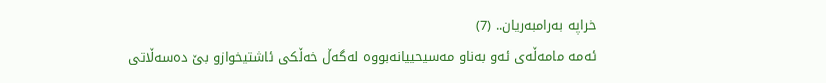خراپه‌ به‌رامبه‌ریان.. (7)
ئه‌مه‌ مامه‌ڵه‌ی‌ ئه‌و به‌ناو مه‌سیحییانه‌بووه‌ له‌گه‌ڵ خه‌ڵكی‌ ئاشتیخوازو بێ‌ ده‌سه‌ڵاتی‌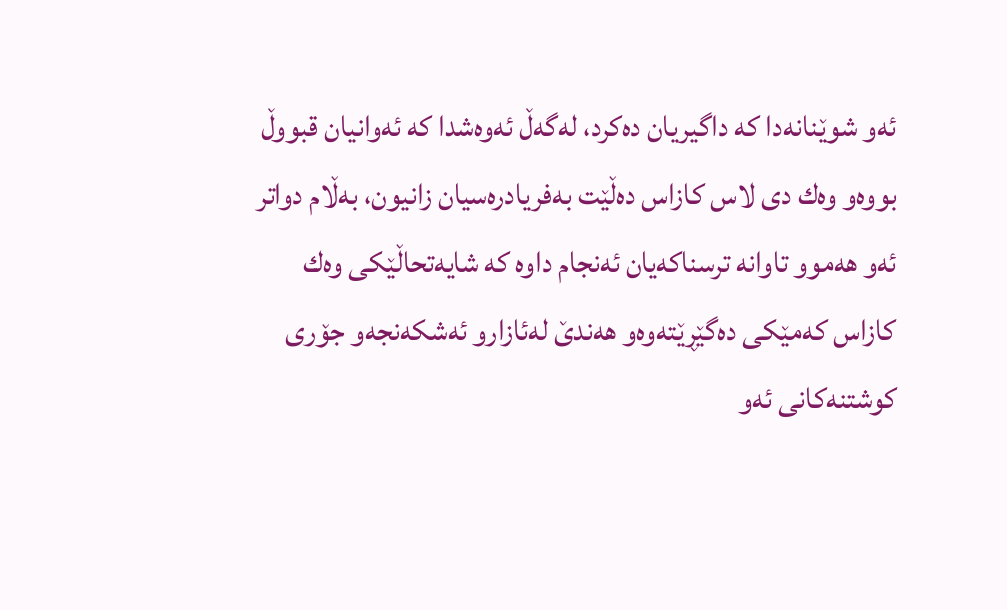ئه‌و شوێنانه‌دا كه‌ داگیریان ده‌كرد، له‌گه‌ڵ ئه‌وه‌شدا كه‌ ئه‌وانیان قبووڵ بووه‌و وه‌ك دی‌ لاس كازاس ده‌ڵێت به‌فریادره‌سیان زانیون، به‌ڵام دواتر ئه‌و هه‌موو تاوانه‌ ترسناكه‌یان ئه‌نجام داوه‌ كه‌ شایه‌تحاڵێكی‌ وه‌ك كازاس كه‌مێكی‌ ده‌گێڕێته‌وه‌و هه‌ندێ‌ له‌ئازارو ئه‌شكه‌نجه‌و جۆری‌ كوشتنه‌كانی‌ ئه‌و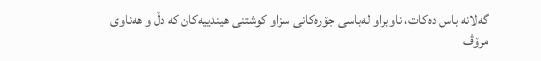گه‌لانه‌ باس ده‌كات، ناوبراو له‌باسی‌ جۆره‌كانی‌ سزاو كوشتنی‌ هیندییه‌كان كه‌ دڵ و هه‌ناوی‌ مرۆڤ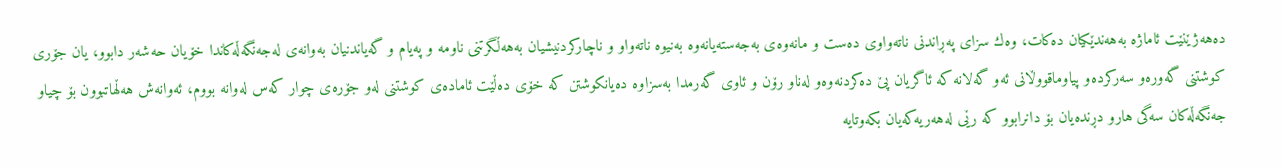ده‌هه‌ژێنێت ئاماژه‌ به‌هه‌ندێكیان ده‌كات، وه‌ك سزای‌ په‌ڕاندنی‌ ناته‌واوی‌ ده‌ست و مانه‌وه‌ی‌ به‌جه‌سته‌یانه‌وه‌ به‌نیوه‌ ناته‌واو و ناچاركردنیشیان به‌هه‌ڵگرتنی‌ ناومه‌ و په‌یام و گه‌یاندنیان به‌وانه‌ی‌ له‌جه‌نگه‌ڵه‌كاندا خۆیان حه‌شه‌ر دابوو، یان جۆری‌ كوشتنی‌ گه‌وره‌و سه‌ركرده‌و پیاوماقووڵانی‌ ئه‌و گه‌لانه‌ كه‌ ئاگریان پێ‌ ده‌كردنه‌وه‌و له‌ناو رۆن و ئاوی‌ گه‌رمدا به‌سزاوه‌ ده‌یانكوشتن كه‌ خۆی‌ ده‌ڵێت ئاماده‌ی‌ كوشتنی‌ له‌و جۆره‌ی‌ چوار كه‌س له‌وانه‌ بووم، ئه‌وانه‌ش هه‌ڵهاتبوون بۆ چیاو جه‌نگه‌ڵه‌كان سه‌گی‌ هارو دڕنده‌یان بۆ دانرابوو كه‌ رێی‌ له‌هه‌ریه‌كه‌یان بكه‌وتایه‌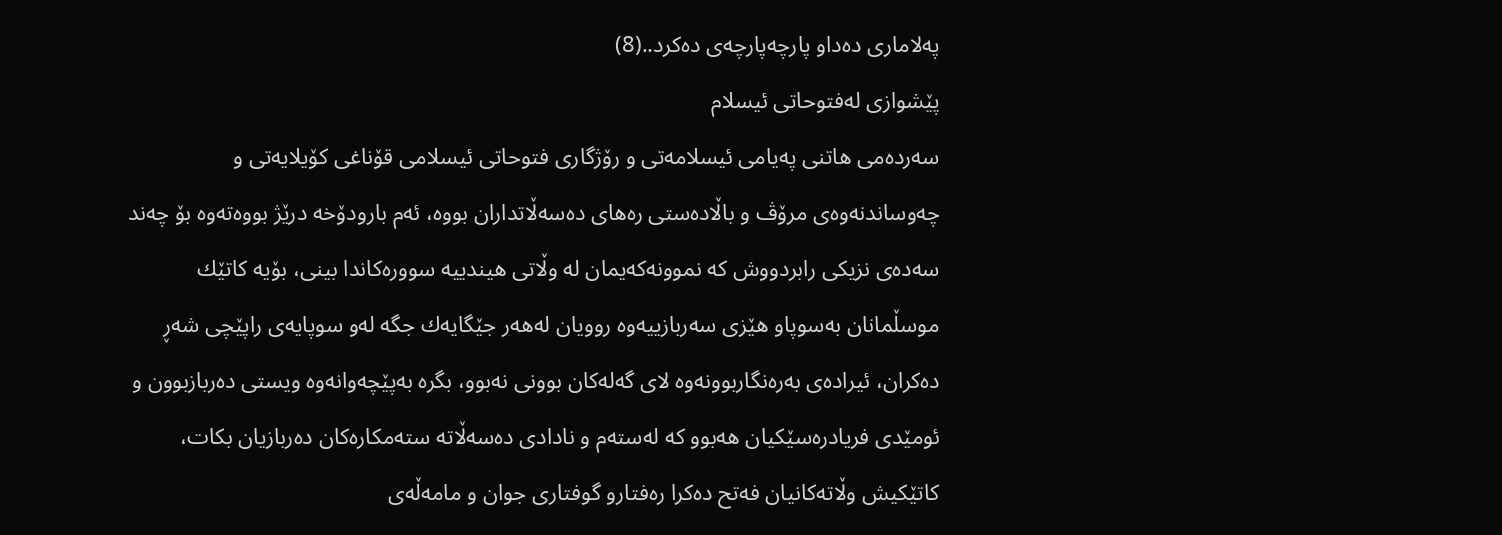په‌لاماری‌ ده‌داو پارچه‌پارچه‌ی‌ ده‌كرد..(8)
پێشوازی‌ له‌فتوحاتی‌ ئیسلام
سه‌رده‌می‌ هاتنی‌ په‌یامی‌ ئیسلامه‌تی‌ و رۆژگاری‌ فتوحاتی‌ ئیسلامی‌ قۆناغی‌ كۆیلایه‌تی‌ و چه‌وساندنه‌وه‌ی‌ مرۆڤ و باڵاده‌ستی‌ ره‌های‌ ده‌سه‌ڵاتداران بووه‌، ئه‌م بارودۆخه‌ درێژ بووه‌ته‌وه‌ بۆ چه‌ند سه‌ده‌ی‌ نزیكی‌ رابردووش كه‌ نموونه‌كه‌یمان له‌ وڵاتی‌ هیندییه‌ سووره‌كاندا بینی‌، بۆیه‌ كاتێك موسڵمانان به‌سوپاو هێزی‌ سه‌ربازییه‌وه‌ روویان له‌هه‌ر جێگایه‌ك جگه‌ له‌و سوپایه‌ی‌ راپێچی‌ شه‌ڕ ده‌كران، ئیراده‌ی‌ به‌ره‌نگاربوونه‌وه‌ لای‌ گه‌له‌كان بوونی‌ نه‌بوو، بگره‌ به‌پێچه‌وانه‌وه‌ ویستی‌ ده‌ربازبوون و ئومێدی‌ فریادره‌سێكیان هه‌بوو كه‌ له‌سته‌م و نادادی‌ ده‌سه‌ڵاته‌ سته‌مكاره‌كان ده‌ربازیان بكات، كاتێكیش وڵاته‌كانیان فه‌تح ده‌كرا ره‌فتارو گوفتاری‌ جوان و مامه‌ڵه‌ی‌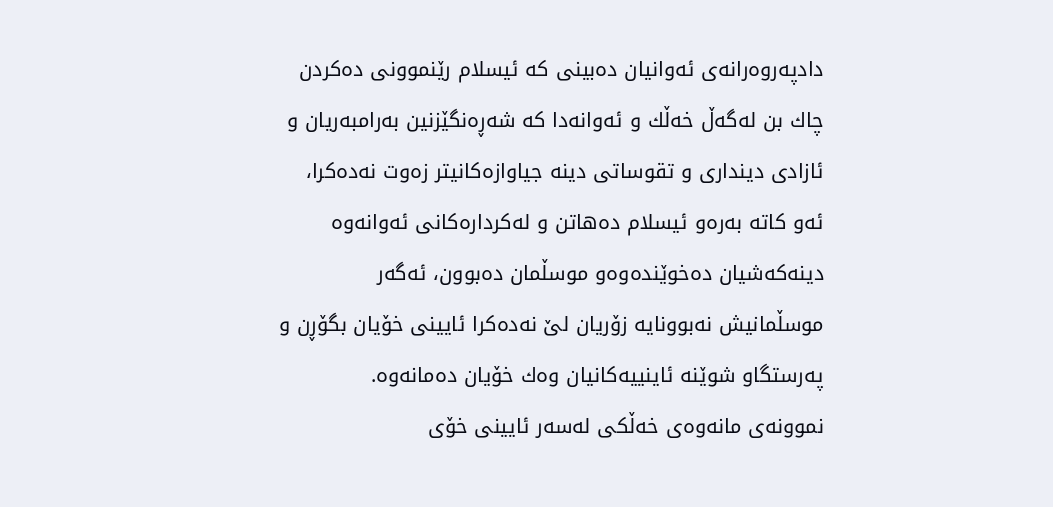دادپه‌روه‌رانه‌ی‌ ئه‌وانیان ده‌بینی‌ كه‌ ئیسلام رێنموونی‌ ده‌كردن چاك بن له‌گه‌ڵ خه‌ڵك و ئه‌وانه‌دا كه‌ شه‌ڕه‌نگێزنین به‌رامبه‌ریان و ئازادی‌ دینداری‌ و تقوساتی‌ دینه‌ جیاوازه‌كانیتر زه‌وت نه‌ده‌كرا، ئه‌و كاته‌ به‌ره‌و ئیسلام ده‌هاتن و له‌كرداره‌كانی‌ ئه‌وانه‌وه‌ دینه‌كه‌شیان ده‌خوێنده‌وه‌و موسڵمان ده‌بوون، ئه‌گه‌ر موسڵمانیش نه‌بوونایه‌ زۆریان لێ‌ نه‌ده‌كرا ئایینی‌ خۆیان بگۆڕن و په‌رستگاو شوێنه‌ ئاینییه‌كانیان وه‌ك خۆیان ده‌مانه‌وه‌.
نموونه‌ی‌ مانه‌وه‌ی‌ خه‌ڵكی‌ له‌سه‌ر ئایینی‌ خۆی‌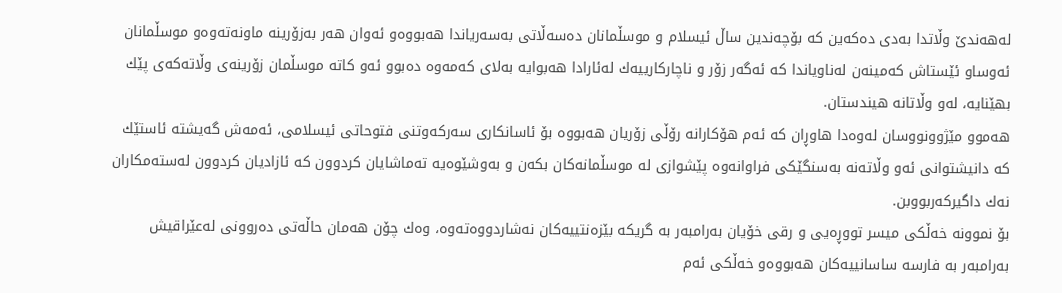له‌هه‌ندێ‌ وڵاتدا به‌دی‌ ده‌كه‌ین كه‌ بۆچه‌ندین ساڵ ئیسلام و موسڵمانان ده‌سه‌ڵاتی‌ به‌سه‌ریاندا هه‌بووه‌و ئه‌وان هه‌ر به‌زۆرینه‌ ماونه‌ته‌وه‌و موسڵمانان ئه‌وساو ئێستاش كه‌مینه‌ن له‌ناویاندا كه‌ ئه‌گه‌ر زۆر و ناچاركارییه‌ك له‌ئارادا هه‌بوایه‌ به‌لای‌ كه‌مه‌وه‌ ده‌بوو ئه‌و كاته‌ موسڵمان زۆرینه‌ی‌ وڵاته‌كه‌ی‌ پێك بهێنایه‌، له‌و وڵاتانه‌ هیندستان.
هه‌موو مێژوونووسان له‌وه‌دا هاوڕان كه‌ ئه‌م هۆكارانه‌ رۆڵی‌ زۆریان هه‌بووه‌ بۆ ئاسانكاری‌ سه‌ركه‌وتنی‌ فتوحاتی‌ ئیسلامی‌، ئه‌مه‌ش گه‌یشته‌ ئاستێك كه‌ دانیشتوانی‌ ئه‌و وڵاته‌نه‌ به‌سنگێكی‌ فراوانه‌وه‌ پێشوازی‌ له‌ موسڵمانه‌كان بكه‌ن و به‌وشێوه‌یه‌ ته‌ماشایان كردوون كه‌ ئازادیان كردوون له‌سته‌مكاران نه‌ك داگیركه‌ربووبن.
بۆ نموونه‌ خه‌ڵكی‌ میسر تووڕه‌یی‌ و رقی‌ خۆیان به‌رامبه‌ر به‌ گریكه‌ بێزه‌نتییه‌كان نه‌شاردووه‌ته‌وه‌، وه‌ك چۆن هه‌مان حاڵه‌تی‌ ده‌روونی‌ له‌عێراقیش به‌رامبه‌ر به‌ فارسه‌ ساسانییه‌كان هه‌بووه‌و خه‌ڵكی‌ ئه‌م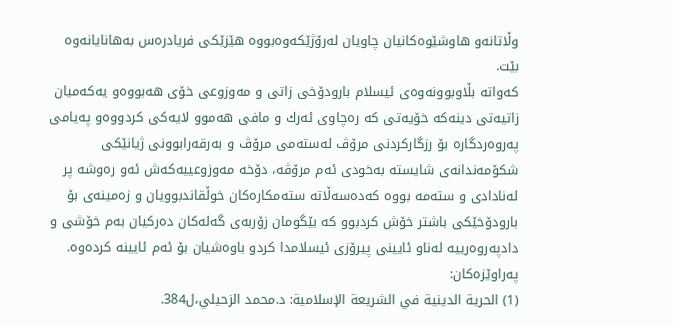وڵاتانه‌و هاوشێوه‌كانیان چاویان له‌رۆژێكه‌وه‌بووه‌ هێزێكی‌ فریادره‌س به‌هانایانه‌وه‌ بێت.
كه‌واته‌ بڵاوبوونه‌وه‌ی‌ ئیسلام بارودۆخی‌ زاتی‌ و مه‌وزوعی‌ خۆی‌ هه‌بووه‌و یه‌كه‌میان زاتیه‌تی‌ دینه‌كه‌ خۆیه‌تی‌ كه‌ ره‌چاوی‌ ئه‌رك و مافی‌ هه‌موو لایه‌كی‌ كردووه‌و په‌یامی‌ په‌روه‌ردگاره‌ بۆ رزگاركردنی‌ مرۆڤ له‌سته‌می‌ مرۆڤ و به‌رقه‌رابوونی‌ ژیانێكی‌ شكۆمه‌ندانه‌ی‌ شایسته‌ به‌خودی‌ ئه‌م مرۆڤه‌، دۆخه‌ مه‌وزوعییه‌كه‌ش ئه‌و ره‌وشه‌ پر له‌نادادی‌ و سته‌مه‌ بووه‌ كه‌ده‌سه‌ڵاته‌ سته‌مكاره‌كان خوڵقاندبوویان و زه‌مینه‌ی‌ بۆ بارودۆخێكی‌ باشتر خۆش كردبوو كه‌ بێگومان زۆربه‌ی‌ گه‌له‌كان ده‌ركیان به‌م خۆشی‌ و دادپه‌روه‌رییه‌ له‌ناو ئایینی‌ پیرۆزی‌ ئیسلامدا كردو باوه‌شیان بۆ ئه‌م ئایینه‌ كرده‌وه‌.
په‌راوێزه‌كان:
(1) الحرية الدينية في الشريعة الإسلامية: د.محمد الزحيلي،ل384.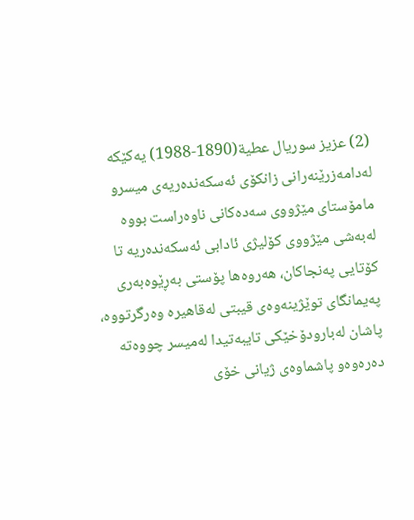(2) عزيز سوريال عطية(1890-1988) یه‌كێكه‌ له‌دامه‌زرێنه‌رانی‌ زانكۆی‌ ئه‌سكه‌نده‌ریه‌ی‌ میسرو مامۆستای‌ مێژووی‌ سه‌ده‌كانی‌ ناوه‌راست بووه‌ له‌به‌شی‌ مێژووی‌ كۆلیژی‌ ئادابی‌ ئه‌سكه‌نده‌ریه‌ تا كۆتایی‌ په‌نجاكان، هه‌روه‌ها پۆستی‌ به‌ڕێوه‌به‌ری‌ په‌یمانگای‌ توێژینه‌وه‌ی‌ قیبتی‌ له‌قاهیره‌ وه‌رگرتووه‌، پاشان له‌بارودۆخێكی‌ تایبه‌تیدا له‌میسر چووه‌ته‌ ده‌ره‌وه‌و پاشماوه‌ی‌ ژیانی‌ خۆی‌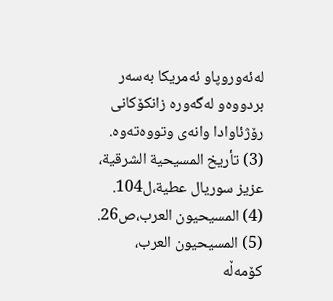له‌ئه‌وروپاو ئه‌مریكا به‌سه‌ر بردووه‌و له‌گه‌وره‌ زانكۆكانی‌ رۆژئاوادا وانه‌ی‌ وتووه‌ته‌وه‌.
(3) تأريخ المسيحية الشرقية، عزيز سوريال عطية،ل104.
(4) المسیحیون العرب،ص26.
(5) المسیحیون العرب، كۆمه‌ڵه‌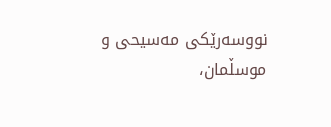نووسه‌رێكی‌ مه‌سیحی‌ و موسڵمان،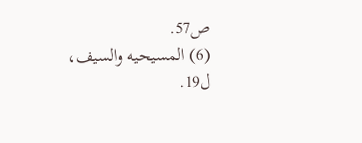ص57.
(6) المسیحیه‌ والسیف،  ل19.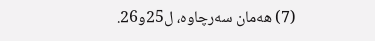(7) هه‌مان سه‌رچاوه‌، ل25و26.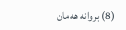(8) بروانه‌ هه‌مان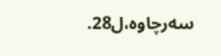سه‌رچاوه‌،ل28.